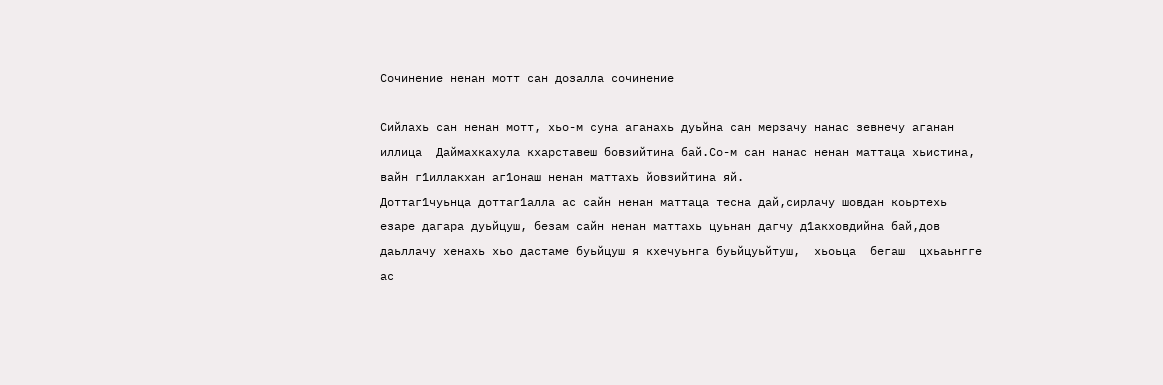Сочинение ненан мотт сан дозалла сочинение

Сийлахь сан ненан мотт, хьо-м суна аганахь дуьйна сан мерзачу нанас зевнечу аганан иллица  Даймахкахула кхарставеш бовзийтина бай.Со-м сан нанас ненан маттаца хьистина, вайн г1иллакхан аг1онаш ненан маттахь йовзийтина яй.
Доттаг1чуьнца доттаг1алла ас сайн ненан маттаца тесна дай,сирлачу шовдан коьртехь  езаре дагара дуьйцуш, безам сайн ненан маттахь цуьнан дагчу д1акховдийна бай,дов даьллачу хенахь хьо дастаме буьйцуш я кхечуьнга буьйцуьйтуш,  хьоьца  бегаш  цхьаьнгге ас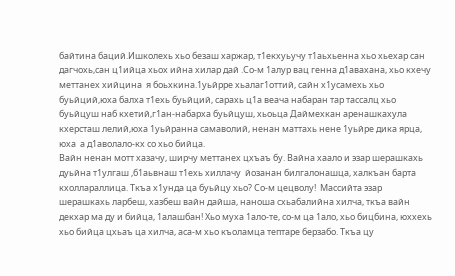байтина баций.Ишколехь хьо безаш харжар, т1екхуьучу т1аьхьенна хьо хьехар сан дагчохь,сан ц1ийца хьох ийна хилар дай .Со-м 1алур вац генна д1авахана, хьо кхечу меттанех хийцина  я боьхкина.1уьйрре хьалаг1оттий, сайн х1усамехь хьо буьйций,юха балха т1ехь буьйций, сарахь ц1а веача набаран тар тассалц хьо буьйцуш наб кхетий,г1ан-набарха буьйцуш, хьоьца Даймехкан аренашкахула кхерсташ лелий,юха 1уьйранна самаволий, ненан маттахь нене 1уьйре дика ярца, юха  а д1аволало-кх со хьо бийца.
Вайн ненан мотт хазачу, ширчу меттанех цхъаъ бу. Вайна хаало и эзар шерашкахь дуьйна т1улгаш ,б1аьвнаш т1ехь хиллачу  йозанан билгалонашца, халкъан барта кхоллараллица. Ткъа х1унда ца буьйцу хьо? Со-м цецволу!  Массийта эзар шерашкахь ларбеш, хазбеш вайн дайша, наноша схьабалийна хилча, ткъа вайн декхар ма ду и бийца, 1алашбан! Хьо муха 1ало-те, со-м ца 1ало, хьо бицбина, юххехь хьо бийца цхьаъ ца хилча, аса-м хьо къоламца тептаре берзабо. Ткъа цу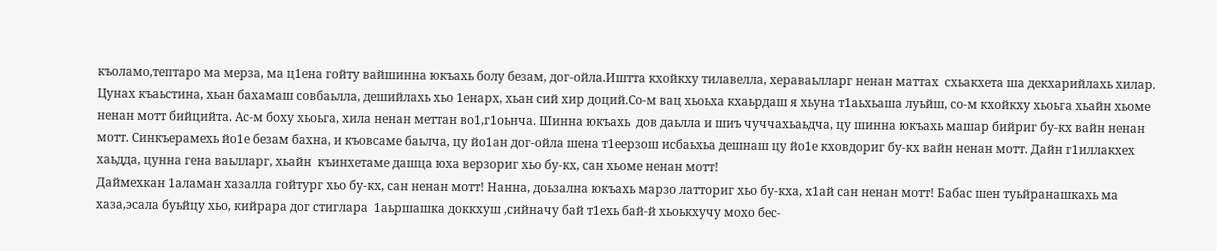къоламо,тептаро ма мерза, ма ц1ена гойту вайшинна юкъахь болу безам, дог-ойла.Иштта кхойкху тилавелла, хераваьлларг ненан маттах  схьакхета ша декхарийлахь хилар. Цунах къаьстина, хьан бахамаш совбаьлла, дешийлахь хьо 1енарх, хьан сий хир доций.Со-м вац хьоьха кхаьрдаш я хьуна т1аьхьаша луьйш, со-м кхойкху хьоьга хьайн хьоме ненан мотт бийцийта. Ас-м боху хьоьга, хила ненан меттан во1,г1оьнча. Шинна юкъахь  дов даьлла и шиъ чуччахьаьдча, цу шинна юкъахь машар бийриг бу-кх вайн ненан мотт. Синкъерамехь йо1е безам бахна, и къовсаме баьлча, цу йо1ан дог-ойла шена т1еерзош исбаьхьа дешнаш цу йо1е кховдориг бу-кх вайн ненан мотт. Дайн г1иллакхех хаьдда, цунна гена ваьлларг, хьайн  къинхетаме дашца юха верзориг хьо бу-кх, сан хьоме ненан мотт!
Даймехкан 1аламан хазалла гойтург хьо бу-кх, сан ненан мотт! Нанна, доьзална юкъахь марзо латториг хьо бу-кха, х1ай сан ненан мотт! Бабас шен туьйранашкахь ма хаза,эсала буьйцу хьо, кийрара дог стиглара  1аьршашка доккхуш ,сийначу бай т1ехь бай-й хьоькхучу мохо бес-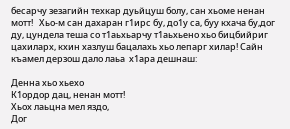бесарчу зезагийн техкар дуьйцуш болу, сан хьоме ненан мотт!   Хьо-м сан дахаран г1ирс бу, до1у са, буу кхача бу,дог ду, цундела теша со т1аьхьарчу т1аьхьено хьо бицбийриг цахиларх, кхин хазлуш бацалахь хьо лепарг хилар! Сайн къамел дерзош дало лаьа  х1ара дешнаш:

Денна хьо хьехо
К1ордор дац, ненан мотт!
Хьох лаьцна мел яздо,
Дог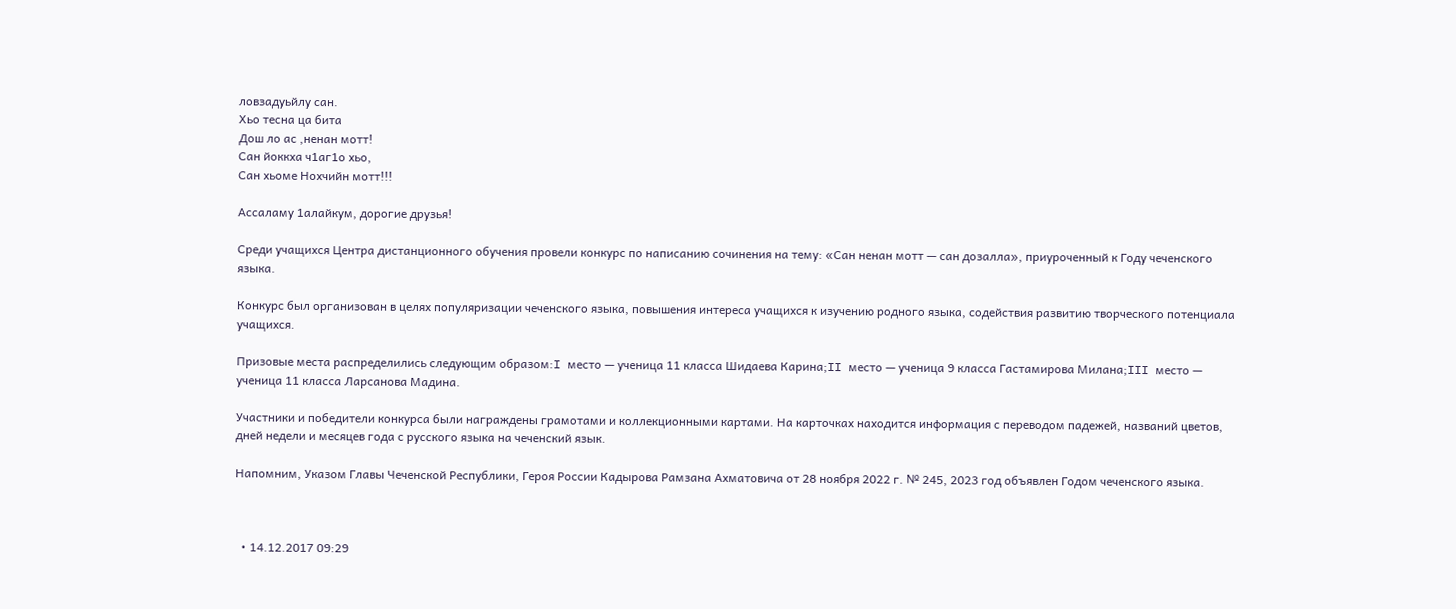ловзадуьйлу сан.
Хьо тесна ца бита
Дош ло ас ,ненан мотт!
Сан йоккха ч1аг1о хьо,
Сан хьоме Нохчийн мотт!!!

Ассаламу 1алайкум, дорогие друзья!

Среди учащихся Центра дистанционного обучения провели конкурс по написанию сочинения на тему: «Сан ненан мотт — сан дозалла», приуроченный к Году чеченского языка.

Конкурс был организован в целях популяризации чеченского языка, повышения интереса учащихся к изучению родного языка, содействия развитию творческого потенциала учащихся.

Призовые места распределились следующим образом:I место — ученица 11 класса Шидаева Карина;II место — ученица 9 класса Гастамирова Милана;III место — ученица 11 класса Ларсанова Мадина.

Участники и победители конкурса были награждены грамотами и коллекционными картами. На карточках находится информация с переводом падежей, названий цветов, дней недели и месяцев года с русского языка на чеченский язык.

Напомним, Указом Главы Чеченской Республики, Героя России Кадырова Рамзана Ахматовича от 28 ноября 2022 г. № 245, 2023 год объявлен Годом чеченского языка.



  • 14.12.2017 09:29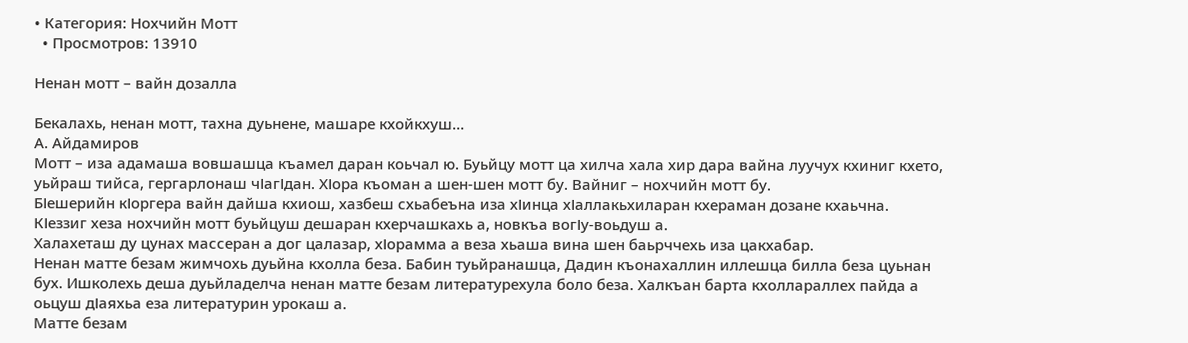• Категория: Нохчийн Мотт
  • Просмотров: 13910

Ненан мотт – вайн дозалла

Бекалахь, ненан мотт, тахна дуьнене, машаре кхойкхуш…
А. Айдамиров
Мотт – иза адамаша вовшашца къамел даран коьчал ю. Буьйцу мотт ца хилча хала хир дара вайна луучух кхиниг кхето, уьйраш тийса, гергарлонаш чІагІдан. ХІора къоман а шен-шен мотт бу. Вайниг – нохчийн мотт бу.
БІешерийн кІоргера вайн дайша кхиош, хазбеш схьабеъна иза хІинца хІаллакьхиларан кхераман дозане кхаьчна. КІеззиг хеза нохчийн мотт буьйцуш дешаран кхерчашкахь а, новкъа вогІу-воьдуш а.
Халахеташ ду цунах массеран а дог цалазар, хІорамма а веза хьаша вина шен баьрччехь иза цакхабар.
Ненан матте безам жимчохь дуьйна кхолла беза. Бабин туьйранашца, Дадин къонахаллин иллешца билла беза цуьнан бух. Ишколехь деша дуьйладелча ненан матте безам литературехула боло беза. Халкъан барта кхоллараллех пайда а оьцуш дІаяхьа еза литературин урокаш а.
Матте безам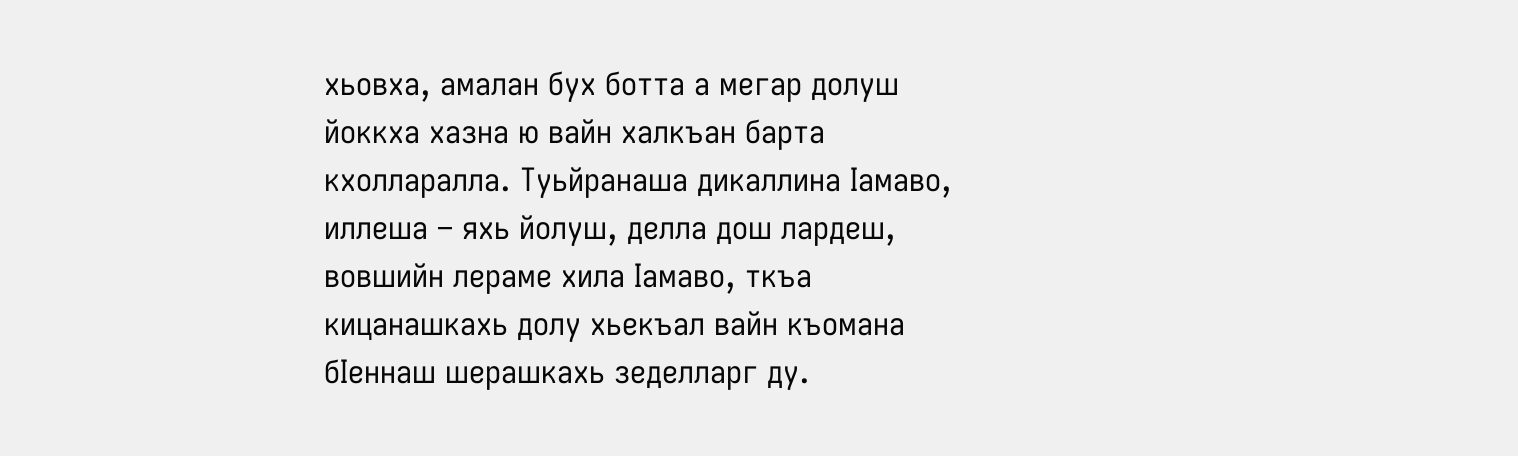хьовха, амалан бух ботта а мегар долуш йоккха хазна ю вайн халкъан барта кхолларалла. Туьйранаша дикаллина Іамаво, иллеша – яхь йолуш, делла дош лардеш, вовшийн лераме хила Іамаво, ткъа кицанашкахь долу хьекъал вайн къомана бІеннаш шерашкахь зеделларг ду.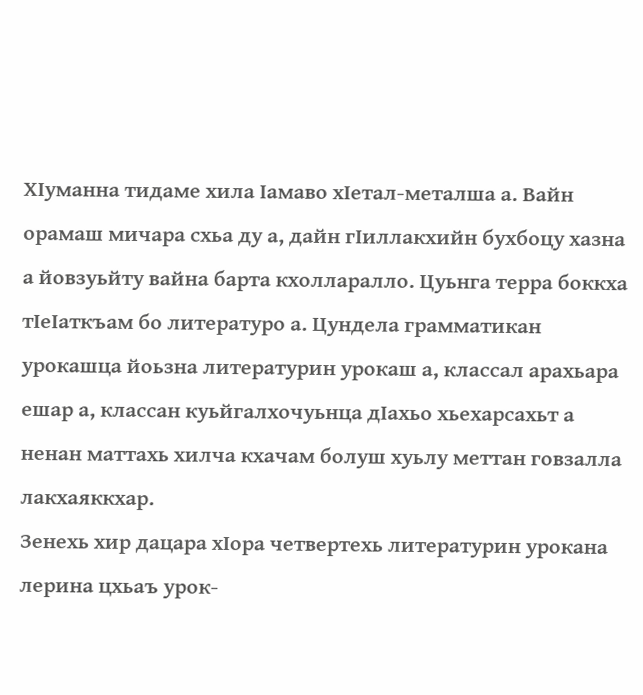ХІуманна тидаме хила Іамаво хІетал-металша а. Вайн орамаш мичара схьа ду а, дайн гІиллакхийн бухбоцу хазна а йовзуьйту вайна барта кхолларалло. Цуьнга терра боккха тІеІаткъам бо литературо а. Цундела грамматикан урокашца йоьзна литературин урокаш а, классал арахьара ешар а, классан куьйгалхочуьнца дІахьо хьехарсахьт а ненан маттахь хилча кхачам болуш хуьлу меттан говзалла лакхаяккхар.
Зенехь хир дацара хІора четвертехь литературин урокана лерина цхьаъ урок-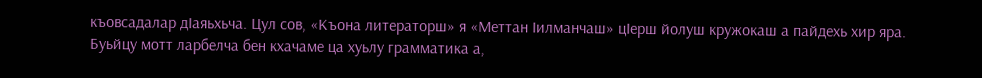къовсадалар дІаяьхьча. Цул сов, «Къона литераторш» я «Меттан Іилманчаш» цІерш йолуш кружокаш а пайдехь хир яра.
Буьйцу мотт ларбелча бен кхачаме ца хуьлу грамматика а,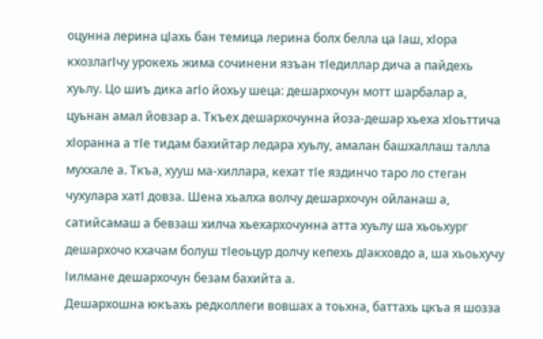оцунна лерина цІахь бан темица лерина болх белла ца Іаш, хІора кхозлагІчу урокехь жима сочинени язъан тІедиллар дича а пайдехь хуьлу. Цо шиъ дика агІо йохьу шеца: дешархочун мотт шарбалар а, цуьнан амал йовзар а. Ткъех дешархочунна йоза-дешар хьеха хІоьттича хІоранна а тІе тидам бахийтар ледара хуьлу, амалан башхаллаш талла муххале а. Ткъа, хууш ма-хиллара, кехат тІе яздинчо таро ло стеган чухулара хатІ довза. Шена хьалха волчу дешархочун ойланаш а, сатийсамаш а бевзаш хилча хьехархочунна атта хуьлу ша хьоьхург дешархочо кхачам болуш тІеоьцур долчу кепехь дІакховдо а, ша хьоьхучу Іилмане дешархочун безам бахийта а.
Дешархошна юкъахь редколлеги вовшах а тоьхна, баттахь цкъа я шозза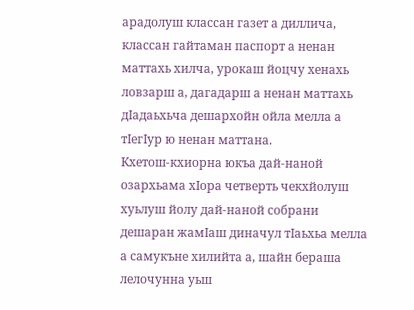арадолуш классан газет а диллича, классан гайтаман паспорт а ненан маттахь хилча, урокаш йоцчу хенахь ловзарш а, дагадарш а ненан маттахь дІадаьхьча дешархойн ойла мелла а тІегІур ю ненан маттана.
Кхетош-кхиорна юкъа дай-наной озархьама хІора четверть чекхйолуш хуьлуш йолу дай-наной собрани дешаран жамІаш диначул тІаьхьа мелла а самукъне хилийта а, шайн бераша лелочунна уьш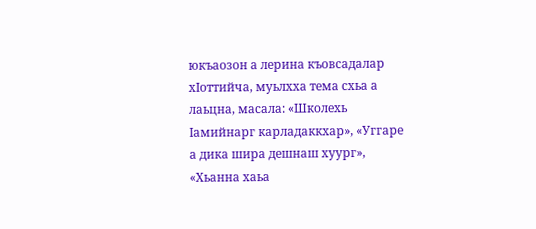юкъаозон а лерина къовсадалар хІоттийча, муьлхха тема схьа а лаьцна, масала: «Школехь Іамийнарг карладаккхар», «Уггаре а дика шира дешнаш хуург», «Хьанна хаьа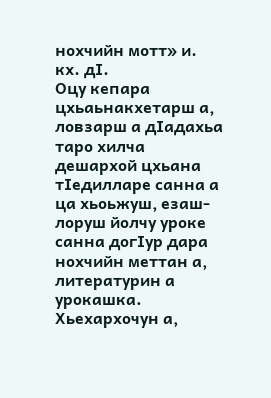нохчийн мотт» и. кх. дІ.
Оцу кепара цхьаьнакхетарш а, ловзарш а дІадахьа таро хилча дешархой цхьана тІедилларе санна а ца хьоьжуш, езаш-лоруш йолчу уроке санна догІур дара нохчийн меттан а, литературин а урокашка.
Хьехархочун а,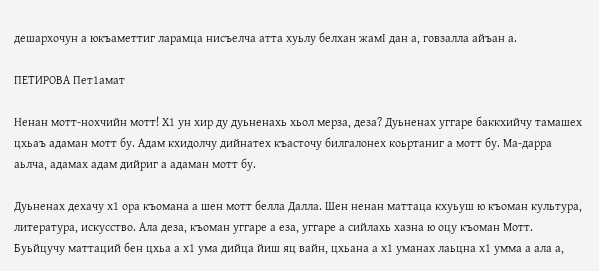дешархочун а юкъаметтиг ларамца нисъелча атта хуьлу белхан жамІ дан а, говзалла айъан а.

ПЕТИРОВА Пет1амат

Ненан мотт-нохчийн мотт! Х1 ун хир ду дуьненахь хьол мерза, деза? Дуьненах уггаре баккхийчу тамашех цхьаъ адаман мотт бу. Адам кхидолчу дийнатех къасточу билгалонех коьртаниг а мотт бу. Ма-дарра аьлча, адамах адам дийриг а адаман мотт бу.

Дуьненах дехачу х1 ора къомана а шен мотт белла Далла. Шен ненан маттаца кхуьуш ю къоман культура, литература, искусство. Ала деза, къоман уггаре а еза, уггаре а сийлахь хазна ю оцу къоман Мотт. Буьйцучу маттаций бен цхьа а х1 ума дийца йиш яц вайн, цхьана а х1 уманах лаьцна х1 умма а ала а,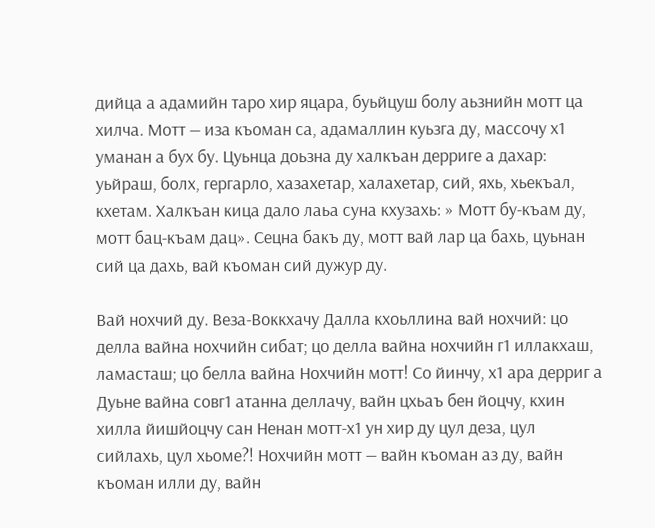дийца а адамийн таро хир яцара, буьйцуш болу аьзнийн мотт ца хилча. Мотт — иза къоман са, адамаллин куьзга ду, массочу х1 уманан а бух бу. Цуьнца доьзна ду халкъан дерриге а дахар: уьйраш, болх, гергарло, хазахетар, халахетар, сий, яхь, хьекъал, кхетам. Халкъан кица дало лаьа суна кхузахь: » Мотт бу-къам ду, мотт бац-къам дац». Сецна бакъ ду, мотт вай лар ца бахь, цуьнан сий ца дахь, вай къоман сий дужур ду.

Вай нохчий ду. Веза-Воккхачу Далла кхоьллина вай нохчий: цо делла вайна нохчийн сибат; цо делла вайна нохчийн г1 иллакхаш, ламасташ; цо белла вайна Нохчийн мотт! Со йинчу, х1 ара дерриг а Дуьне вайна совг1 атанна деллачу, вайн цхьаъ бен йоцчу, кхин хилла йишйоцчу сан Ненан мотт-х1 ун хир ду цул деза, цул сийлахь, цул хьоме?! Нохчийн мотт — вайн къоман аз ду, вайн къоман илли ду, вайн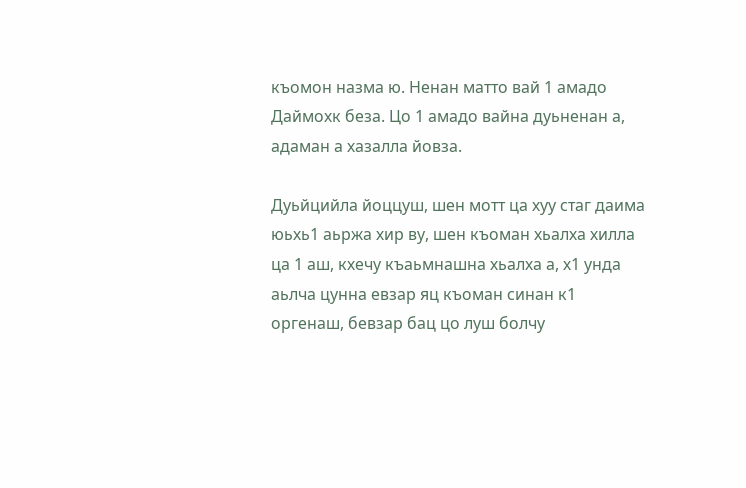къомон назма ю. Ненан матто вай 1 амадо Даймохк беза. Цо 1 амадо вайна дуьненан а, адаман а хазалла йовза.

Дуьйцийла йоццуш, шен мотт ца хуу стаг даима юьхь1 аьржа хир ву, шен къоман хьалха хилла ца 1 аш, кхечу къаьмнашна хьалха а, х1 унда аьлча цунна евзар яц къоман синан к1 оргенаш, бевзар бац цо луш болчу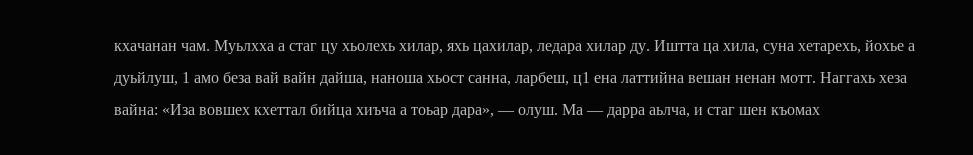кхачанан чам. Муьлхха а стаг цу хьолехь хилар, яхь цахилар, ледара хилар ду. Иштта ца хила, суна хетарехь, йохье а дуьйлуш, 1 амо беза вай вайн дайша, наноша хьост санна, ларбеш, ц1 ена латтийна вешан ненан мотт. Наггахь хеза вайна: «Иза вовшех кхеттал бийца хиъча а тоьар дара», — олуш. Ма — дарра аьлча, и стаг шен къомах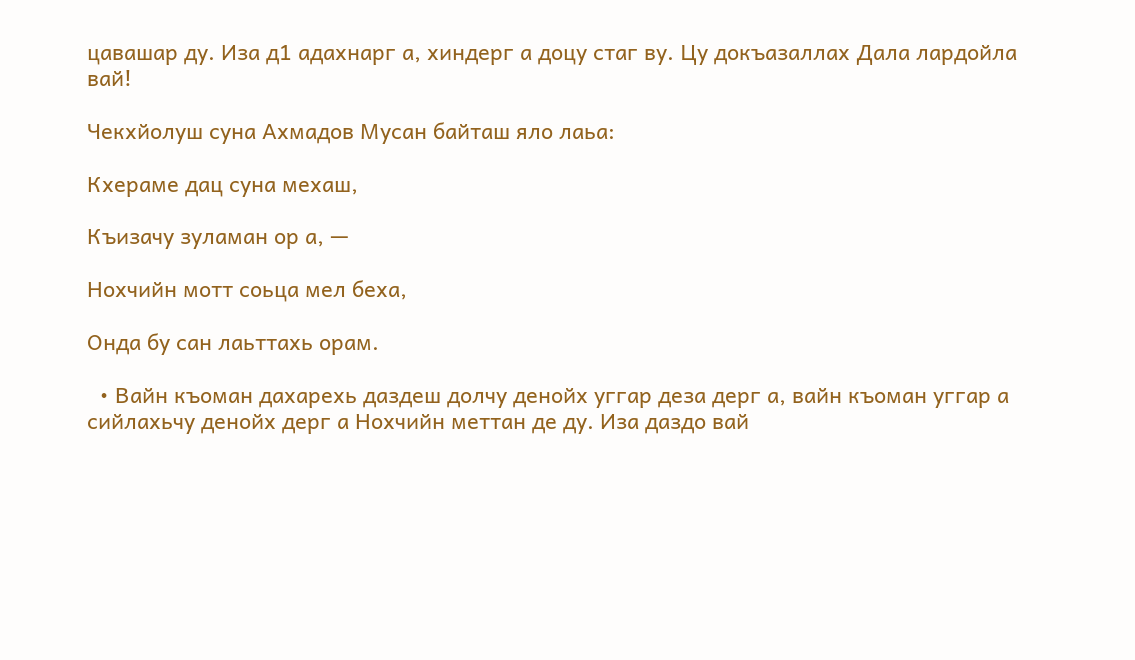цавашар ду. Иза д1 адахнарг а, хиндерг а доцу стаг ву. Цу докъазаллах Дала лардойла вай!

Чекхйолуш суна Ахмадов Мусан байташ яло лаьа:

Кхераме дац суна мехаш,

Къизачу зуламан ор а, —

Нохчийн мотт соьца мел беха,

Онда бу сан лаьттахь орам.

  • Вайн къоман дахарехь даздеш долчу денойх уггар деза дерг а, вайн къоман уггар а сийлахьчу денойх дерг а Нохчийн меттан де ду. Иза даздо вай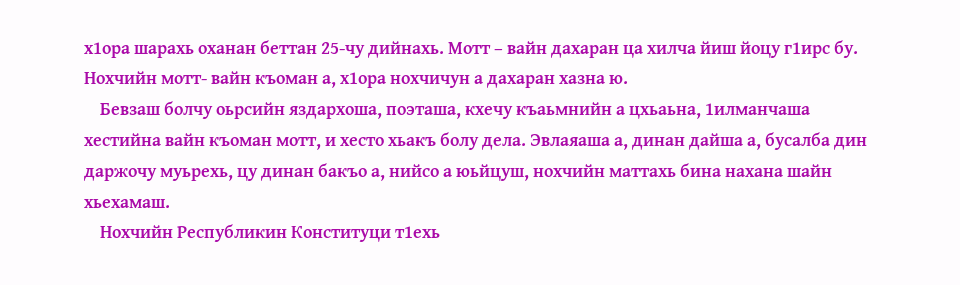х1ора шарахь оханан беттан 25-чу дийнахь. Мотт – вайн дахаран ца хилча йиш йоцу г1ирс бу. Нохчийн мотт- вайн къоман а, х1ора нохчичун а дахаран хазна ю.
    Бевзаш болчу оьрсийн яздархоша, поэташа, кхечу къаьмнийн а цхьаьна, 1илманчаша хестийна вайн къоман мотт, и хесто хьакъ болу дела. Эвлаяаша а, динан дайша а, бусалба дин даржочу муьрехь, цу динан бакъо а, нийсо а юьйцуш, нохчийн маттахь бина нахана шайн хьехамаш.
    Нохчийн Республикин Конституци т1ехь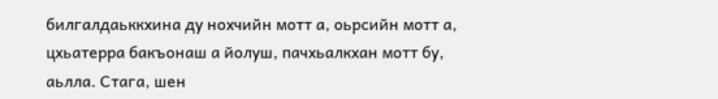билгалдаьккхина ду нохчийн мотт а, оьрсийн мотт а, цхьатерра бакъонаш а йолуш, пачхьалкхан мотт бу, аьлла. Стага, шен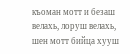къоман мотт и безаш велахь, лоруш велахь, шен мотт бийца хууш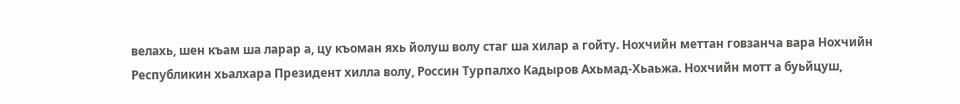велахь, шен къам ша ларар а, цу къоман яхь йолуш волу стаг ша хилар а гойту. Нохчийн меттан говзанча вара Нохчийн Республикин хьалхара Президент хилла волу, Россин Турпалхо Кадыров Ахьмад-Хьаьжа. Нохчийн мотт а буьйцуш,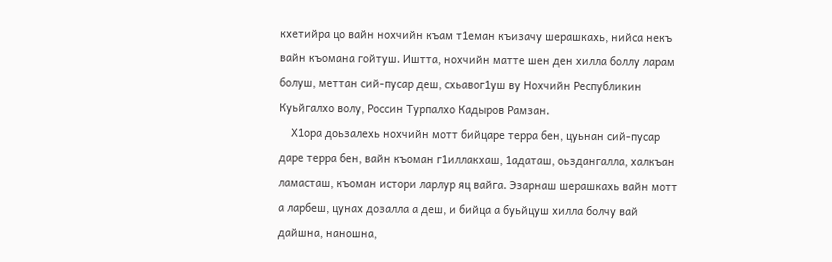кхетийра цо вайн нохчийн къам т1еман къизачу шерашкахь, нийса некъ вайн къомана гойтуш. Иштта, нохчийн матте шен ден хилла боллу ларам болуш, меттан сий-пусар деш, схьавог1уш ву Нохчийн Республикин Куьйгалхо волу, Россин Турпалхо Кадыров Рамзан.
    Х1ора доьзалехь нохчийн мотт бийцаре терра бен, цуьнан сий-пусар даре терра бен, вайн къоман г1иллакхаш, 1адаташ, оьздангалла, халкъан ламасташ, къоман истори ларлур яц вайга. Эзарнаш шерашкахь вайн мотт а ларбеш, цунах дозалла а деш, и бийца а буьйцуш хилла болчу вай дайшна, наношна,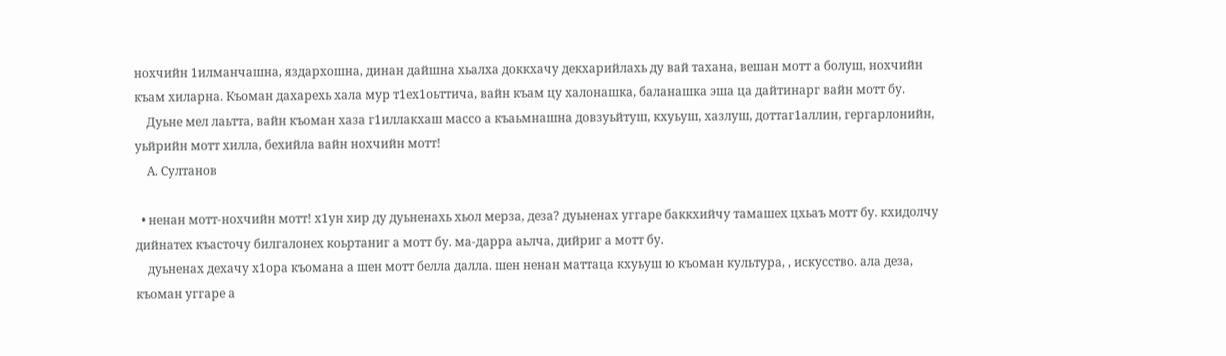нохчийн 1илманчашна, яздархошна, динан дайшна хьалха доккхачу декхарийлахь ду вай тахана, вешан мотт а болуш, нохчийн къам хиларна. Къоман дахарехь хала мур т1ех1оьттича, вайн къам цу халонашка, баланашка эша ца дайтинарг вайн мотт бу.
    Дуьне мел лаьтта, вайн къоман хаза г1иллакхаш массо а къаьмнашна довзуьйтуш, кхуьуш, хазлуш, доттаг1аллин, гергарлонийн, уьйрийн мотт хилла, бехийла вайн нохчийн мотт!
    А. Султанов

  • ненан мотт-нохчийн мотт! х1ун хир ду дуьненахь хьол мерза, деза? дуьненах уггаре баккхийчу тамашех цхьаъ мотт бу. кхидолчу дийнатех къасточу билгалонех коьртаниг а мотт бу. ма-дарра аьлча, дийриг а мотт бу.
    дуьненах дехачу х1ора къомана а шен мотт белла далла. шен ненан маттаца кхуьуш ю къоман культура, , искусство. ала деза, къоман уггаре а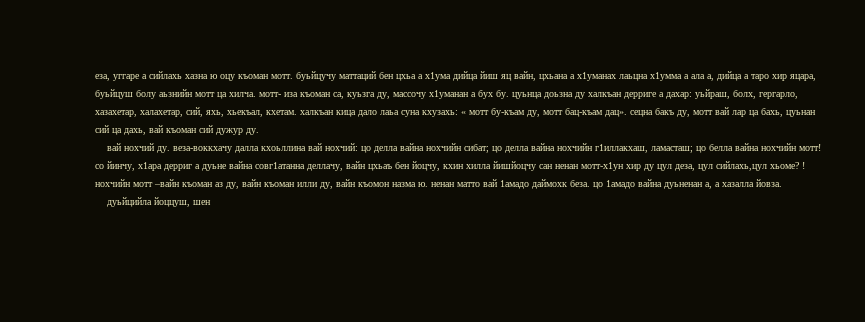еза, уггаре а сийлахь хазна ю оцу къоман мотт. буьйцучу маттаций бен цхьа а х1ума дийца йиш яц вайн, цхьана а х1уманах лаьцна х1умма а ала а, дийца а таро хир яцара, буьйцуш болу аьзнийн мотт ца хилча. мотт- иза къоман са, куьзга ду, массочу х1уманан а бух бу. цуьнца доьзна ду халкъан дерриге а дахар: уьйраш, болх, гергарло, хазахетар, халахетар, сий, яхь, хьекъал, кхетам. халкъан кица дало лаьа суна кхузахь: « мотт бу-къам ду, мотт бац-къам дац». сецна бакъ ду, мотт вай лар ца бахь, цуьнан сий ца дахь, вай къоман сий дужур ду.
    вай нохчий ду. веза-воккхачу далла кхоьллина вай нохчий: цо делла вайна нохчийн сибат; цо делла вайна нохчийн г1иллакхаш, ламасташ; цо белла вайна нохчийн мотт! со йинчу, х1ара дерриг а дуьне вайна совг1атанна деллачу, вайн цхьаъ бен йоцчу, кхин хилла йишйоцчу сан ненан мотт-х1ун хир ду цул деза, цул сийлахь,цул хьоме? ! нохчийн мотт –вайн къоман аз ду, вайн къоман илли ду, вайн къомон назма ю. ненан матто вай 1амадо даймохк беза. цо 1амадо вайна дуьненан а, а хазалла йовза.
    дуьйцийла йоццуш, шен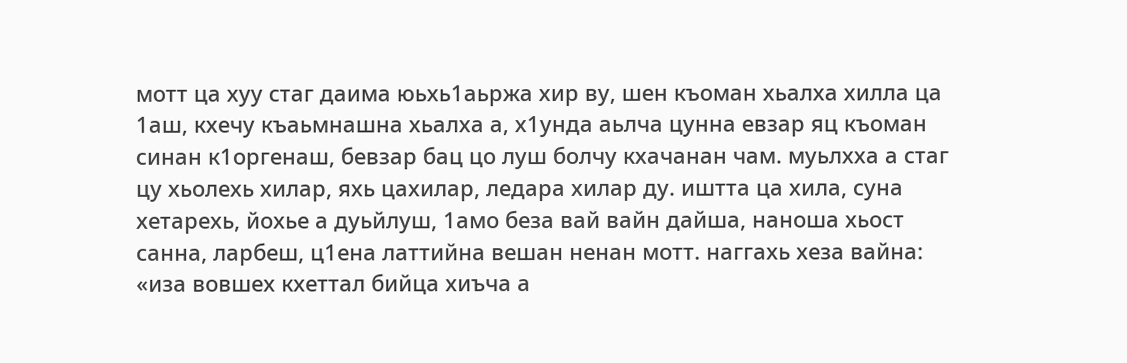мотт ца хуу стаг даима юьхь1аьржа хир ву, шен къоман хьалха хилла ца 1аш, кхечу къаьмнашна хьалха а, х1унда аьлча цунна евзар яц къоман синан к1оргенаш, бевзар бац цо луш болчу кхачанан чам. муьлхха а стаг цу хьолехь хилар, яхь цахилар, ледара хилар ду. иштта ца хила, суна хетарехь, йохье а дуьйлуш, 1амо беза вай вайн дайша, наноша хьост санна, ларбеш, ц1ена латтийна вешан ненан мотт. наггахь хеза вайна: «иза вовшех кхеттал бийца хиъча а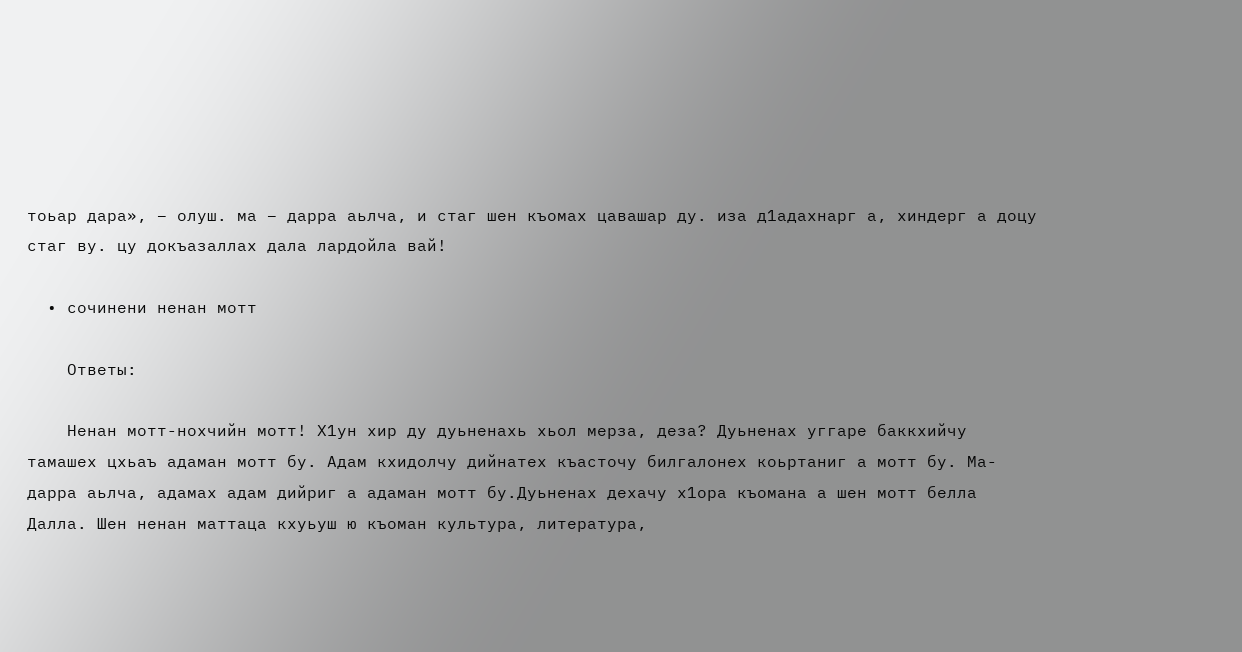тоьар дара», – олуш. ма – дарра аьлча, и стаг шен къомах цавашар ду. иза д1адахнарг а, хиндерг а доцу стаг ву. цу докъазаллах дала лардойла вай!

  • сочинени ненан мотт

    Ответы:

    Ненан мотт-нохчийн мотт! Х1ун хир ду дуьненахь хьол мерза, деза? Дуьненах уггаре баккхийчу тамашех цхьаъ адаман мотт бу. Адам кхидолчу дийнатех къасточу билгалонех коьртаниг а мотт бу. Ма-дарра аьлча, адамах адам дийриг а адаман мотт бу.Дуьненах дехачу х1ора къомана а шен мотт белла Далла. Шен ненан маттаца кхуьуш ю къоман культура, литература,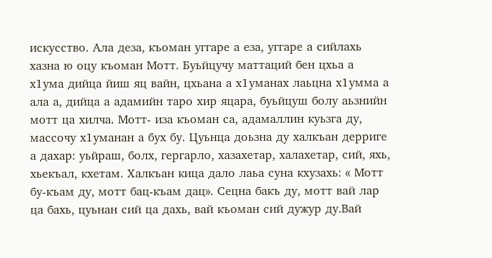искусство. Ала деза, къоман уггаре а еза, уггаре а сийлахь хазна ю оцу къоман Мотт. Буьйцучу маттаций бен цхьа а х1ума дийца йиш яц вайн, цхьана а х1уманах лаьцна х1умма а ала а, дийца а адамийн таро хир яцара, буьйцуш болу аьзнийн мотт ца хилча. Мотт- иза къоман са, адамаллин куьзга ду, массочу х1уманан а бух бу. Цуьнца доьзна ду халкъан дерриге а дахар: уьйраш, болх, гергарло, хазахетар, халахетар, сий, яхь, хьекъал, кхетам. Халкъан кица дало лаьа суна кхузахь: « Мотт бу-къам ду, мотт бац-къам дац». Сецна бакъ ду, мотт вай лар ца бахь, цуьнан сий ца дахь, вай къоман сий дужур ду.Вай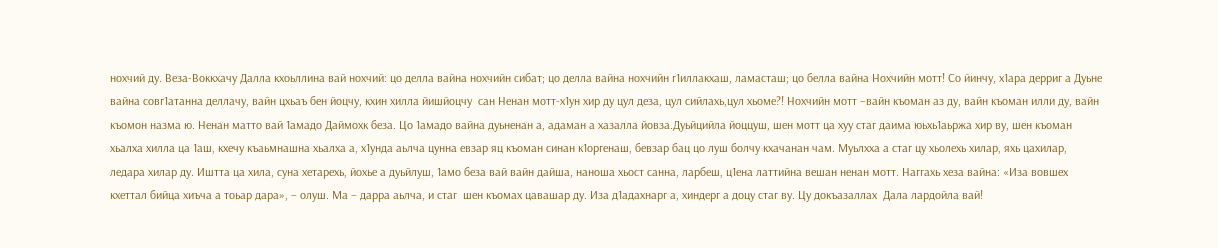нохчий ду. Веза-Воккхачу Далла кхоьллина вай нохчий: цо делла вайна нохчийн сибат; цо делла вайна нохчийн г1иллакхаш, ламасташ; цо белла вайна Нохчийн мотт! Со йинчу, х1ара дерриг а Дуьне вайна совг1атанна деллачу, вайн цхьаъ бен йоцчу, кхин хилла йишйоцчу  сан Ненан мотт-х1ун хир ду цул деза, цул сийлахь,цул хьоме?! Нохчийн мотт –вайн къоман аз ду, вайн къоман илли ду, вайн къомон назма ю. Ненан матто вай 1амадо Даймохк беза. Цо 1амадо вайна дуьненан а, адаман а хазалла йовза.Дуьйцийла йоццуш, шен мотт ца хуу стаг даима юьхь1аьржа хир ву, шен къоман хьалха хилла ца 1аш, кхечу къаьмнашна хьалха а, х1унда аьлча цунна евзар яц къоман синан к1оргенаш, бевзар бац цо луш болчу кхачанан чам. Муьлхха а стаг цу хьолехь хилар, яхь цахилар, ледара хилар ду. Иштта ца хила, суна хетарехь, йохье а дуьйлуш, 1амо беза вай вайн дайша, наноша хьост санна, ларбеш, ц1ена латтийна вешан ненан мотт. Наггахь хеза вайна: «Иза вовшех кхеттал бийца хиъча а тоьар дара», – олуш. Ма – дарра аьлча, и стаг  шен къомах цавашар ду. Иза д1адахнарг а, хиндерг а доцу стаг ву. Цу докъазаллах  Дала лардойла вай!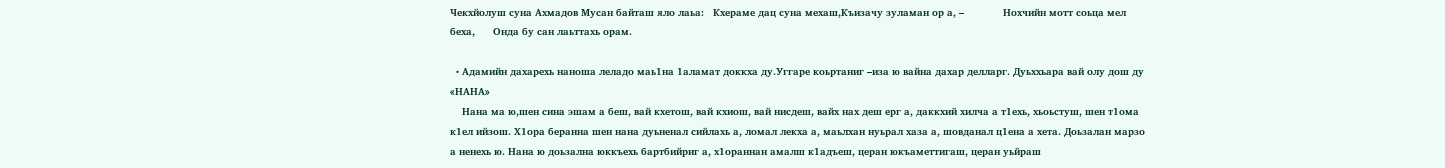Чекхйолуш суна Ахмадов Мусан байташ яло лаьа:   Кхераме дац суна мехаш,Къизачу зуламан ор а, –             Нохчийн мотт соьца мел беха,      Онда бу сан лаьттахь орам.

  • Адамийн дахарехь наноша леладо маь1на 1аламат доккха ду.Уггаре коьртаниг –иза ю вайна дахар делларг. Дуьххьара вай олу дош ду «НАНА»
    Нана ма ю,шен сина эшам а беш, вай кхетош, вай кхиош, вай нисдеш, вайх нах деш ерг а, даккхий хилча а т1ехь, хьоьстуш, шен т1ома к1ел ийзош. Х1ора беранна шен нана дуьненал сийлахь а, ломал лекха а, маьлхан нуьрал хаза а, шовданал ц1ена а хета. Доьзалан марзо а ненехь ю. Нана ю доьзална юккъехь бартбийриг а, х1ораннан амалш к1адъеш, церан юкъаметтигаш, церан уьйраш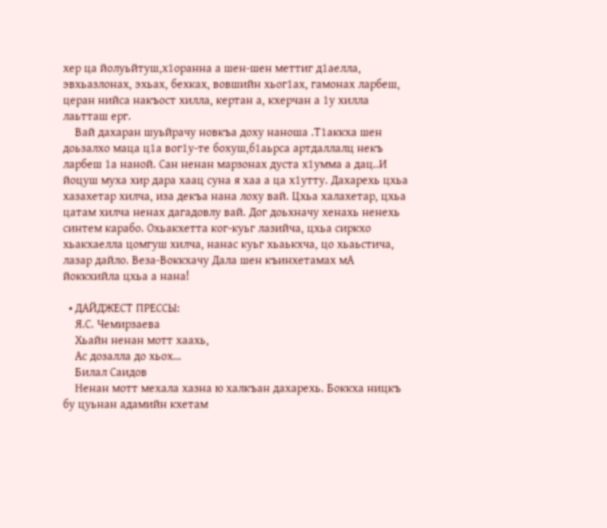хер ца йолуьйтуш,х1оранна а шен-шен меттиг д1аелла, эвхьазлонах, эхьах, бехках, вовшийн хьог1ах, гамонах ларбеш, церан нийса накъост хилла, кертан а, кхерчан а 1у хилла лаьтташ ерг.
    Вай дахаран шуьйрачу новкъа доху наноша .Т1аккха шен доьзалхо маца ц1а вог1у-те бохуш,б1аьрса артдаллалц некъ ларбеш 1а наной. Сан ненан марзонах дуста х1умма а дац..И йоцуш муха хир дара хаац суна я хаа а ца х1утту. Дахарехь цхьа хазахетар хилча, иза декъа нана лоху вай. Цхьа халахетар, цхьа цатам хилча ненах дагадовлу вай. Дог доьхначу хенахь ненехь синтем карабо. Охьакхетта ког-куьг лазийча, цхьа сиркхо хьакхаелла цомгуш хилча, нанас куьг хьаькхча, цо хьаьстича, лазар дайло. Веза-Воккхачу Дала шен къинхетамах мА йоккхийла цхьа а нана!

  • ДАЙДЖЕСТ ПРЕССЫ:
    Я.С. Чемирзаева
    Хьайн ненан мотт хаахь,
    Ас дозалла до хьох…
    Билал Саидов
    Ненан мотт мехала хазна ю халкъан дахарехь. Боккха ницкъ бу цуьнан адамийн кхетам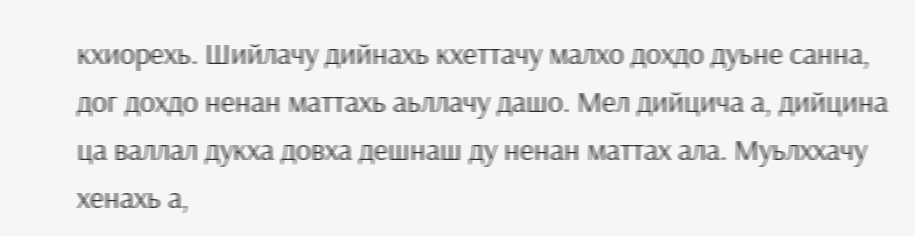кхиорехь. Шийлачу дийнахь кхеттачу малхо дохдо дуьне санна, дог дохдо ненан маттахь аьллачу дашо. Мел дийцича а, дийцина ца валлал дукха довха дешнаш ду ненан маттах ала. Муьлххачу хенахь а,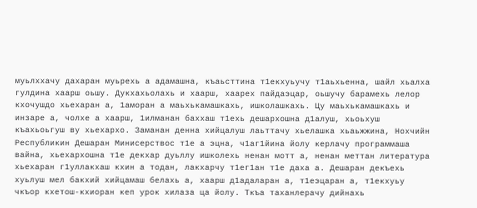муьлххачу дахаран муьрехь а адамашна, къаьсттина т1екхуьучу т1аьхьенна, шайл хьалха гулдина хаарш оьшу. Дукхахьолахь и хаарш, хаарех пайдаэцар, оьшучу барамехь лелор кхочушдо хьехаран а, 1аморан а маьхькамашкахь, ишколашкахь. Цу маьхькамашкахь и инзаре а, чолхе а хаарш, 1илманан баххаш т1ехь дешархошна д1алуш, хьоьхуш къахьоьгуш ву хьехархо. Заманан денна хийцалуш лаьттачу хьелашка хьаьжжина, Нохчийн Республикин Дешаран Минисерствос т1е а эцна, ч1аг1йина йолу керлачу программаша вайна, хьехархошна т1е декхар дуьллу ишколехь ненан мотт а, ненан меттан литература хьехаран г1уллакхаш кхин а тодан, лакхарчу т1ег1ан т1е даха а. Дешаран декъехь хуьлуш мел бакхий хийцамаш белахь а, хаарш д1адаларан а, т1еэцаран а, т1екхуьу чкъор кхетош-кхиоран кеп урок хилаза ца йолу. Ткъа таханлерачу дийнахь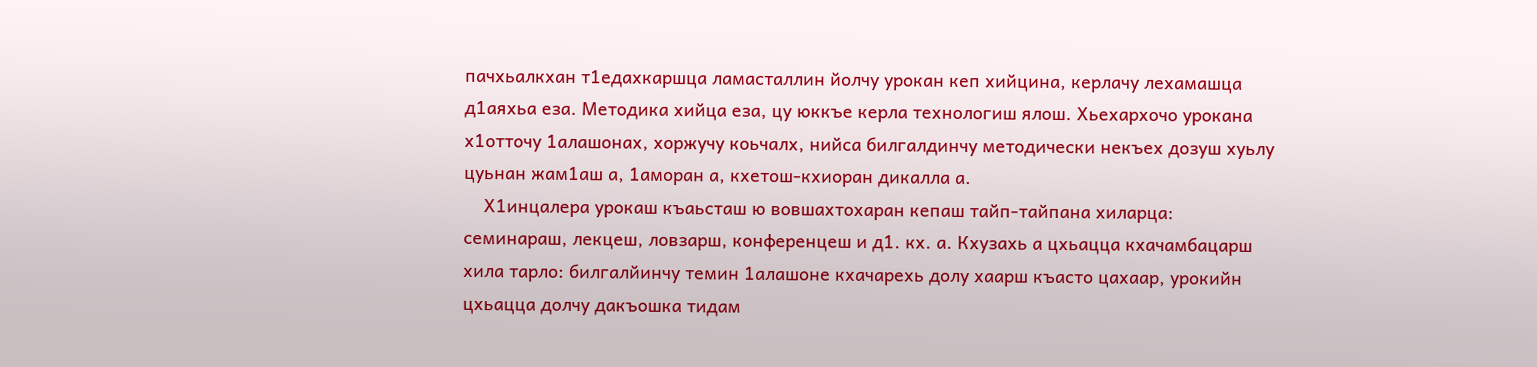пачхьалкхан т1едахкаршца ламасталлин йолчу урокан кеп хийцина, керлачу лехамашца д1аяхьа еза. Методика хийца еза, цу юккъе керла технологиш ялош. Хьехархочо урокана х1отточу 1алашонах, хоржучу коьчалх, нийса билгалдинчу методически некъех дозуш хуьлу цуьнан жам1аш а, 1аморан а, кхетош-кхиоран дикалла а.
    Х1инцалера урокаш къаьсташ ю вовшахтохаран кепаш тайп-тайпана хиларца: семинараш, лекцеш, ловзарш, конференцеш и д1. кх. а. Кхузахь а цхьацца кхачамбацарш хила тарло: билгалйинчу темин 1алашоне кхачарехь долу хаарш къасто цахаар, урокийн цхьацца долчу дакъошка тидам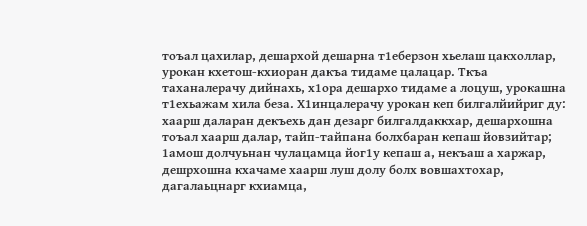тоъал цахилар, дешархой дешарна т1еберзон хьелаш цакхоллар, урокан кхетош-кхиоран дакъа тидаме цалацар. Ткъа таханалерачу дийнахь, х1ора дешархо тидаме а лоцуш, урокашна т1ехьажам хила беза. Х1инцалерачу урокан кеп билгалйийриг ду: хаарш даларан декъехь дан дезарг билгалдаккхар, дешархошна тоъал хаарш далар, тайп-тайпана болхбаран кепаш йовзийтар; 1амош долчуьнан чулацамца йог1у кепаш а, некъаш а харжар, дешрхошна кхачаме хаарш луш долу болх вовшахтохар, дагалаьцнарг кхиамца,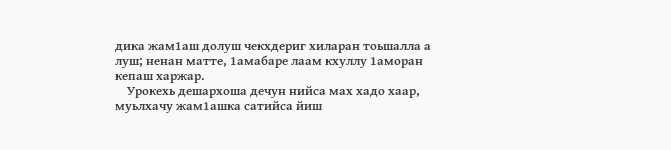дика жам1аш долуш чекхдериг хиларан тоьшалла а луш; ненан матте, 1амабаре лаам кхуллу 1аморан кепаш харжар.
    Урокехь дешархоша дечун нийса мах хадо хаар, муьлхачу жам1ашка сатийса йиш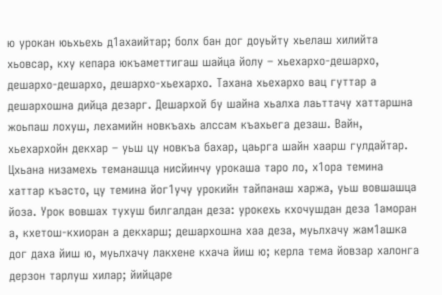ю урокан юьхьехь д1ахаийтар; болх бан дог доуьйту хьелаш хилийта хьовсар, кху кепара юкъаметтигаш шайца йолу – хьехархо-дешархо, дешархо-дешархо, дешархо-хьехархо. Тахана хьехархо вац гуттар а дешархошна дийца дезарг. Дешархой бу шайна хьалха лаьттачу хаттаршна жоьпаш лохуш, лехамийн новкъахь алссам къахьега дезаш. Вайн, хьехархойн декхар – уьш цу новкъа бахар, цаьрга шайн хаарш гулдайтар. Цхьана низамехь теманашца нисйинчу урокаша таро ло, х1ора темина хаттар къасто, цу темина йог1учу урокийн тайпанаш харжа, уьш вовшашца йоза. Урок вовшах тухуш билгалдан деза: урокехь кхочушдан деза 1аморан а, кхетош-кхиоран а декхарш; дешархошна хаа деза, муьлхачу жам1ашка дог даха йиш ю, муьлхачу лакхене кхача йиш ю; керла тема йовзар халонга дерзон тарлуш хилар; йийцаре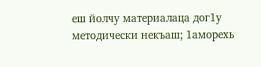еш йолчу материалаца дог1у методически некъаш; 1аморехь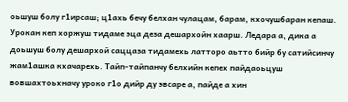оьшуш болу г1ирсаш; ц1ахь бечу белхан чулацам, барам, кхочушбаран кепаш. Урокан кеп хоржуш тидаме эца деза дешархойн хаарш. Ледара а, дика а доьшуш болу дешархой саццаза тидамехь латторо аьтто бийр бу сатийсинчу жам1ашка кхачарехь. Тайп-тайпанчу белхийн кепех пайдаоьцуш вовшахтоьхначу уроко г1о дийр ду эвсаре а, пайде а хин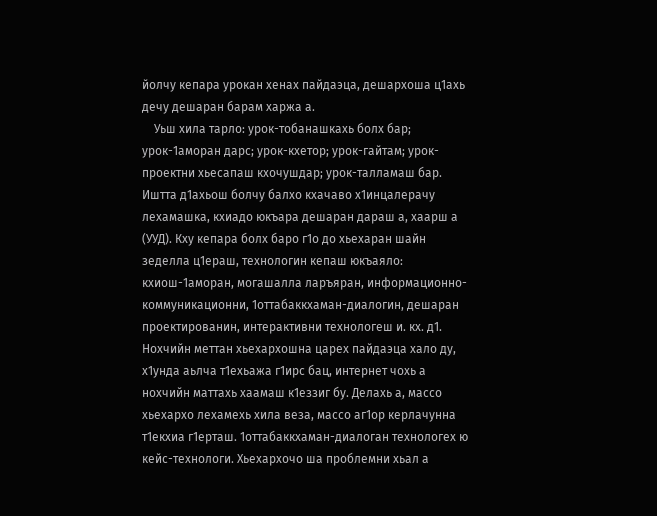йолчу кепара урокан хенах пайдаэца, дешархоша ц1ахь дечу дешаран барам харжа а.
    Уьш хила тарло: урок-тобанашкахь болх бар; урок-1аморан дарс; урок-кхетор; урок-гайтам; урок-проектни хьесапаш кхочушдар; урок-талламаш бар. Иштта д1ахьош болчу балхо кхачаво х1инцалерачу лехамашка, кхиадо юкъара дешаран дараш а, хаарш а (УУД). Кху кепара болх баро г1о до хьехаран шайн зеделла ц1ераш, технологин кепаш юкъаяло: кхиош-1аморан, могашалла ларъяран, информационно-коммуникационни, 1оттабаккхаман-диалогин, дешаран проектированин, интерактивни технологеш и. кх. д1. Нохчийн меттан хьехархошна царех пайдаэца хало ду, х1унда аьлча т1ехьажа г1ирс бац, интернет чохь а нохчийн маттахь хаамаш к1еззиг бу. Делахь а, массо хьехархо лехамехь хила веза, массо аг1ор керлачунна т1екхиа г1ерташ. 1оттабаккхаман-диалоган технологех ю кейс-технологи. Хьехархочо ша проблемни хьал а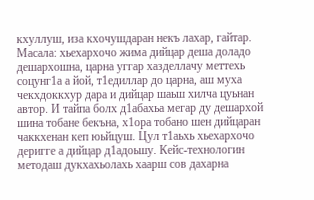кхуллуш, иза кхочушдаран некъ лахар, гайтар. Масала: хьехархочо жима дийцар деша доладо дешархошна, царна уггар хазделлачу меттехь соцунг1а а йой, т1едиллар до царна, аш муха чекхдоккхур дара и дийцар шаьш хилча цуьнан автор. И тайпа болх д1абахьа мегар ду дешархой шина тобане бекъна, х1ора тобано шен дийцаран чаккхенан кеп юьйцуш. Цул т1аьхь хьехархочо деригге а дийцар д1адоьшу. Кейс-технологин методаш дукхахьолахь хаарш сов дахарна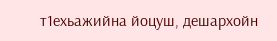т1ехьажийна йоцуш, дешархойн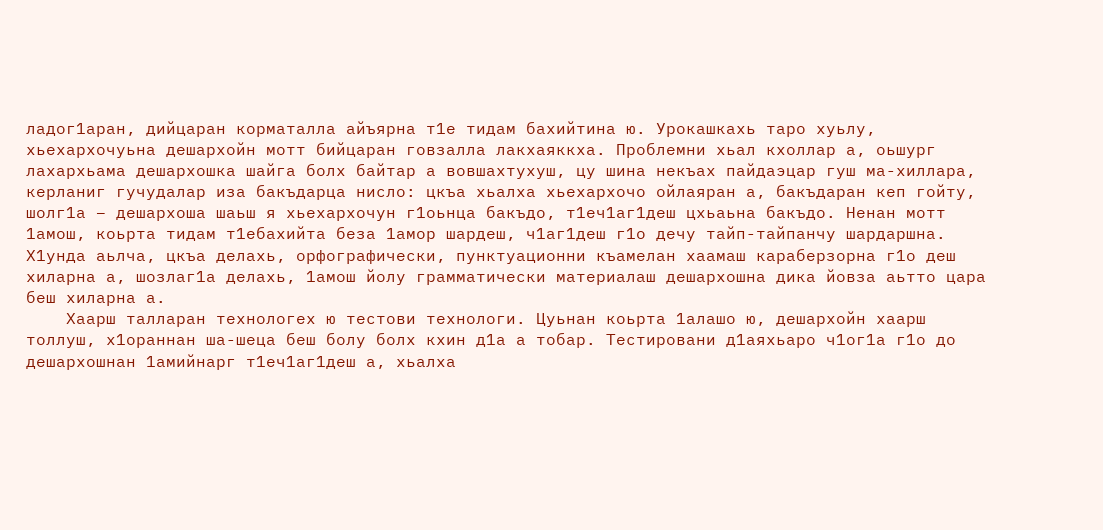ладог1аран, дийцаран корматалла айъярна т1е тидам бахийтина ю. Урокашкахь таро хуьлу, хьехархочуьна дешархойн мотт бийцаран говзалла лакхаяккха. Проблемни хьал кхоллар а, оьшург лахархьама дешархошка шайга болх байтар а вовшахтухуш, цу шина некъах пайдаэцар гуш ма-хиллара, керланиг гучудалар иза бакъдарца нисло: цкъа хьалха хьехархочо ойлаяран а, бакъдаран кеп гойту, шолг1а – дешархоша шаьш я хьехархочун г1оьнца бакъдо, т1еч1аг1деш цхьаьна бакъдо. Ненан мотт 1амош, коьрта тидам т1ебахийта беза 1амор шардеш, ч1аг1деш г1о дечу тайп-тайпанчу шардаршна. Х1унда аьлча, цкъа делахь, орфографически, пунктуационни къамелан хаамаш караберзорна г1о деш хиларна а, шозлаг1а делахь, 1амош йолу грамматически материалаш дешархошна дика йовза аьтто цара беш хиларна а.
    Хаарш талларан технологех ю тестови технологи. Цуьнан коьрта 1алашо ю, дешархойн хаарш толлуш, х1ораннан ша-шеца беш болу болх кхин д1а а тобар. Тестировани д1аяхьаро ч1ог1а г1о до дешархошнан 1амийнарг т1еч1аг1деш а, хьалха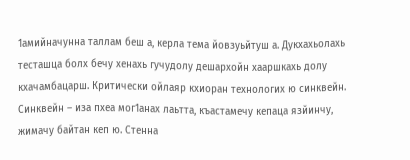1амийначунна таллам беш а, керла тема йовзуьйтуш а. Дукхахьолахь тесташца болх бечу хенахь гучудолу дешархойн хааршкахь долу кхачамбацарш. Критически ойлаяр кхиоран технологих ю синквейн. Синквейн – иза пхеа мог1анах лаьтта, къастамечу кепаца язйинчу, жимачу байтан кеп ю. Стенна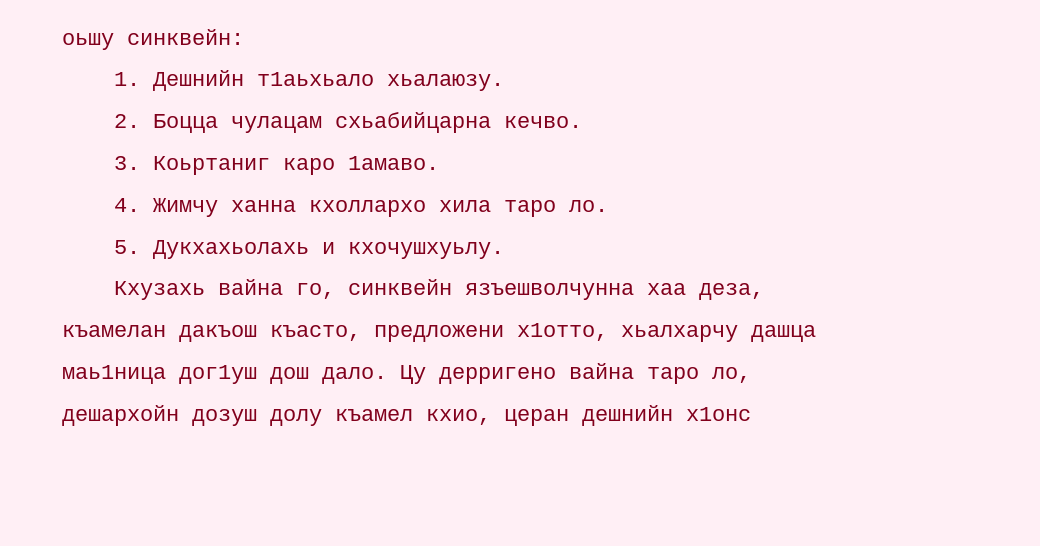оьшу синквейн:
    1. Дешнийн т1аьхьало хьалаюзу.
    2. Боцца чулацам схьабийцарна кечво.
    3. Коьртаниг каро 1амаво.
    4. Жимчу ханна кхоллархо хила таро ло.
    5. Дукхахьолахь и кхочушхуьлу.
    Кхузахь вайна го, синквейн язъешволчунна хаа деза, къамелан дакъош къасто, предложени х1отто, хьалхарчу дашца маь1ница дог1уш дош дало. Цу дерригено вайна таро ло, дешархойн дозуш долу къамел кхио, церан дешнийн х1онс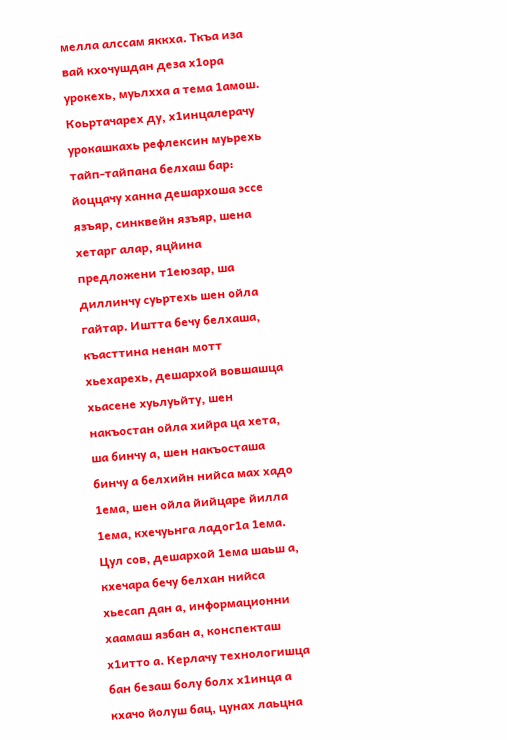мелла алссам яккха. Ткъа иза вай кхочушдан деза х1ора урокехь, муьлхха а тема 1амош. Коьртачарех ду, х1инцалерачу урокашкахь рефлексин муьрехь тайп-тайпана белхаш бар: йоццачу ханна дешархоша эссе язъяр, синквейн язъяр, шена хетарг алар, яцйина предложени т1еюзар, ша диллинчу суьртехь шен ойла гайтар. Иштта бечу белхаша, къасттина ненан мотт хьехарехь, дешархой вовшашца хьасене хуьлуьйту, шен накъостан ойла хийра ца хета, ша бинчу а, шен накъосташа бинчу а белхийн нийса мах хадо 1ема, шен ойла йийцаре йилла 1ема, кхечуьнга ладог1а 1ема. Цул сов, дешархой 1ема шаьш а, кхечара бечу белхан нийса хьесап дан а, информационни хаамаш язбан а, конспекташ х1итто а. Керлачу технологишца бан безаш болу болх х1инца а кхачо йолуш бац, цунах лаьцна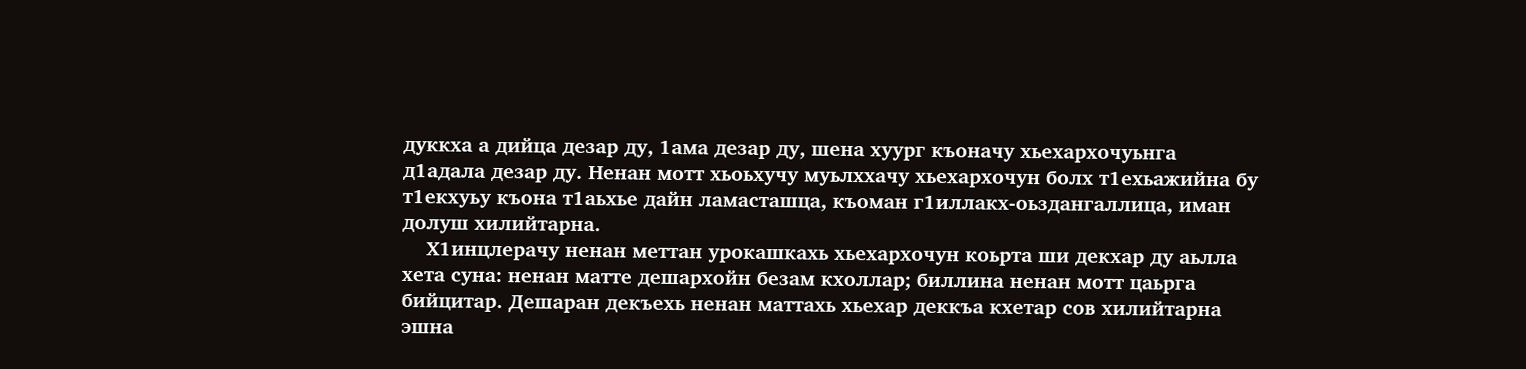дуккха а дийца дезар ду, 1ама дезар ду, шена хуург къоначу хьехархочуьнга д1адала дезар ду. Ненан мотт хьоьхучу муьлххачу хьехархочун болх т1ехьажийна бу т1екхуьу къона т1аьхье дайн ламасташца, къоман г1иллакх-оьздангаллица, иман долуш хилийтарна.
    Х1инцлерачу ненан меттан урокашкахь хьехархочун коьрта ши декхар ду аьлла хета суна: ненан матте дешархойн безам кхоллар; биллина ненан мотт цаьрга бийцитар. Дешаран декъехь ненан маттахь хьехар деккъа кхетар сов хилийтарна эшна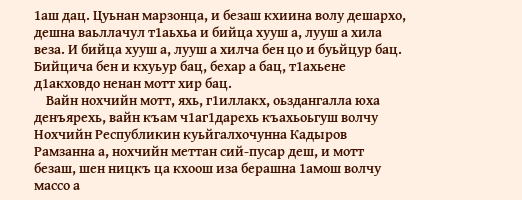1аш дац. Цуьнан марзонца, и безаш кхиина волу дешархо, дешна ваьллачул т1аьхьа и бийца хууш а, лууш а хила веза. И бийца хууш а, лууш а хилча бен цо и буьйцур бац. Бийцича бен и кхуьур бац, бехар а бац, т1ахьене д1акховдо ненан мотт хир бац.
    Вайн нохчийн мотт, яхь, г1иллакх, оьздангалла юха денъярехь, вайн къам ч1аг1дарехь къахьоьгуш волчу Нохчийн Республикин куьйгалхочунна Кадыров Рамзанна а, нохчийн меттан сий-пусар деш, и мотт безаш, шен ницкъ ца кхоош иза берашна 1амош волчу массо а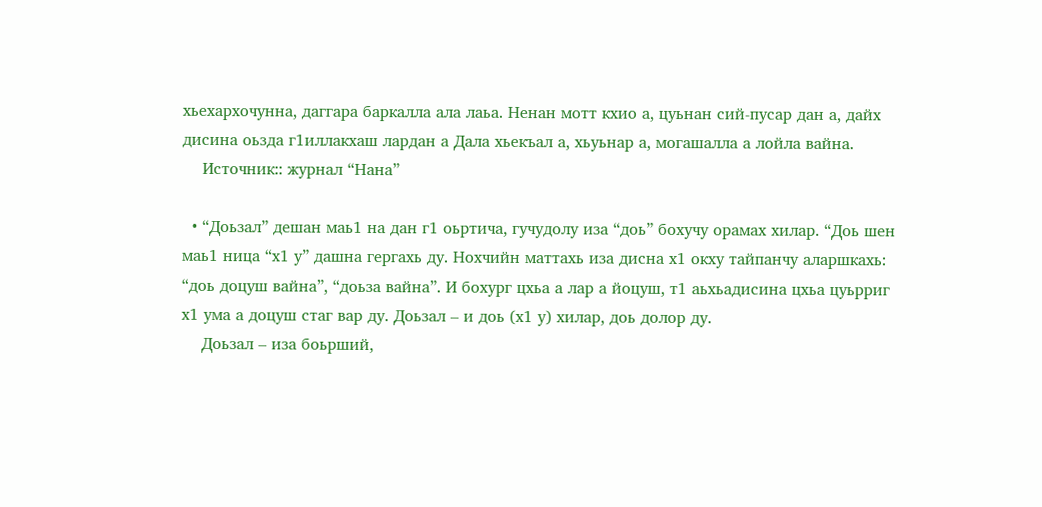хьехархочунна, даггара баркалла ала лаьа. Ненан мотт кхио а, цуьнан сий-пусар дан а, дайх дисина оьзда г1иллакхаш лардан а Дала хьекъал а, хьуьнар а, могашалла а лойла вайна.
    Источник:: журнал “Нана”

  • “Доьзал” дешан маь1 на дан г1 оьртича, гучудолу иза “доь” бохучу орамах хилар. “Доь шен маь1 ница “х1 у” дашна гергахь ду. Нохчийн маттахь иза дисна х1 окху тайпанчу аларшкахь: “доь доцуш вайна”, “доьза вайна”. И бохург цхьа а лар а йоцуш, т1 аьхьадисина цхьа цуьрриг х1 ума а доцуш стаг вар ду. Доьзал – и доь (х1 у) хилар, доь долор ду.
    Доьзал – иза боьрший,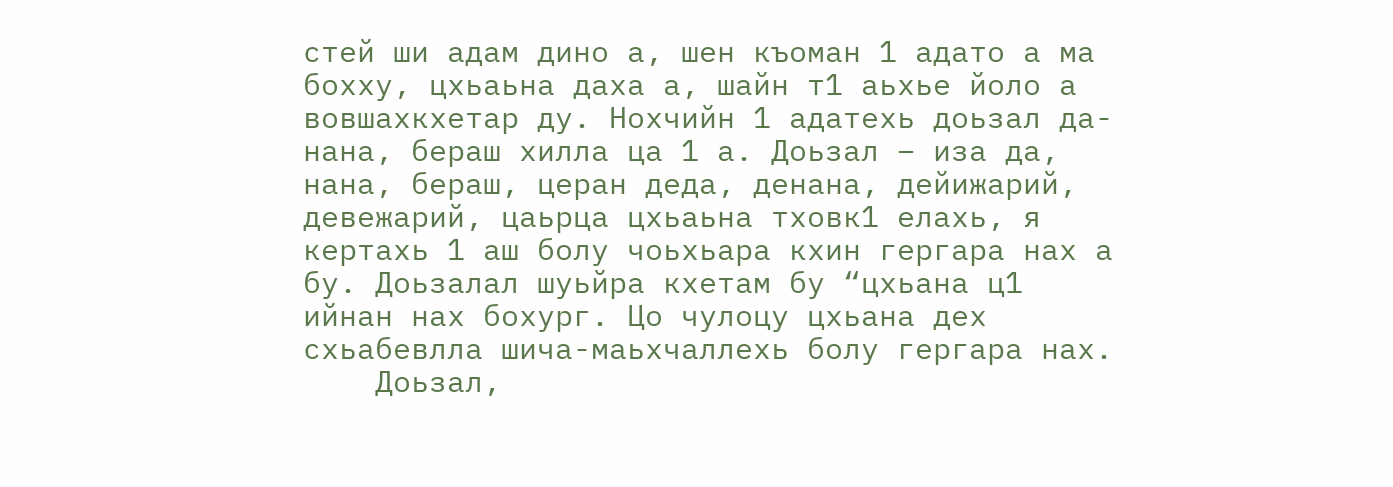стей ши адам дино а, шен къоман 1 адато а ма бохху, цхьаьна даха а, шайн т1 аьхье йоло а вовшахкхетар ду. Нохчийн 1 адатехь доьзал да-нана, бераш хилла ца 1 а. Доьзал – иза да, нана, бераш, церан деда, денана, дейижарий, девежарий, цаьрца цхьаьна тховк1 елахь, я кертахь 1 аш болу чоьхьара кхин гергара нах а бу. Доьзалал шуьйра кхетам бу “цхьана ц1 ийнан нах бохург. Цо чулоцу цхьана дех схьабевлла шича-маьхчаллехь болу гергара нах.
    Доьзал,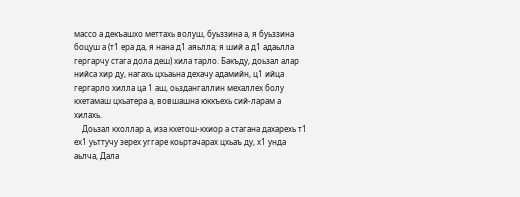массо а декъашхо меттахь волуш, буьззина а, я буьззина боцуш а (т1 ера да, я нана д1 аяьлла; я ший а д1 адаьлла гергарчу стага дола деш) хила тарло. Бакъду, доьзал алар нийса хир ду, нагахь цхьаьна дехачу адамийн, ц1 ийца гергарло хилла ца 1 аш, оьздангаллин мехаллех болу кхетамаш цхьатера а, вовшашна юккъехь сий-ларам а хилахь.
    Доьзал кхоллар а, иза кхетош-кхиор а стагана дахарехь т1 ех1 уьттучу зерех уггаре коьртачарах цхьаъ ду, х1 унда аьлча, Дала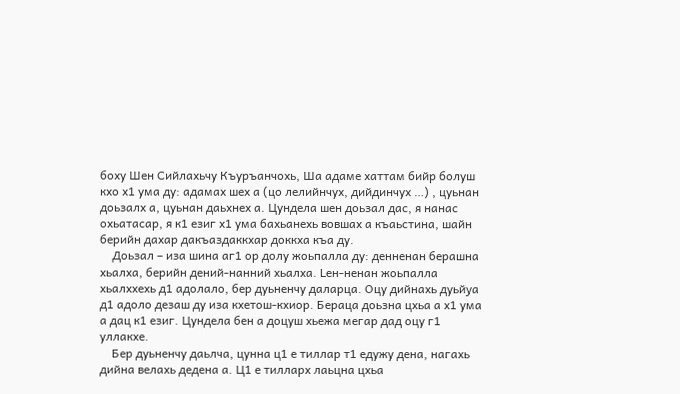боху Шен Сийлахьчу Къуръанчохь, Ша адаме хаттам бийр болуш кхо х1 ума ду: адамах шех а (цо лелийнчух, дийдинчух …) , цуьнан доьзалх а, цуьнан даьхнех а. Цундела шен доьзал дас, я нанас охьатасар, я к1 езиг х1 ума бахьанехь вовшах а къаьстина, шайн берийн дахар дакъаздаккхар доккха къа ду.
    Доьзал – иза шина аг1 ор долу жоьпалла ду: денненан берашна хьалха, берийн дений-нанний хьалха. Lен-ненан жоьпалла хьалххехь д1 адолало, бер дуьненчу даларца. Оцу дийнахь дуьйyа д1 адоло дезаш ду иза кхетош-кхиор. Бераца доьзна цхьа а х1 ума а дац к1 езиг. Цундела бен а доцуш хьежа мегар дад оцу г1 уллакхе.
    Бер дуьненчу даьлча, цунна ц1 е тиллар т1 едужу дена, нагахь дийна велахь дедена а. Ц1 е тилларх лаьцна цхьа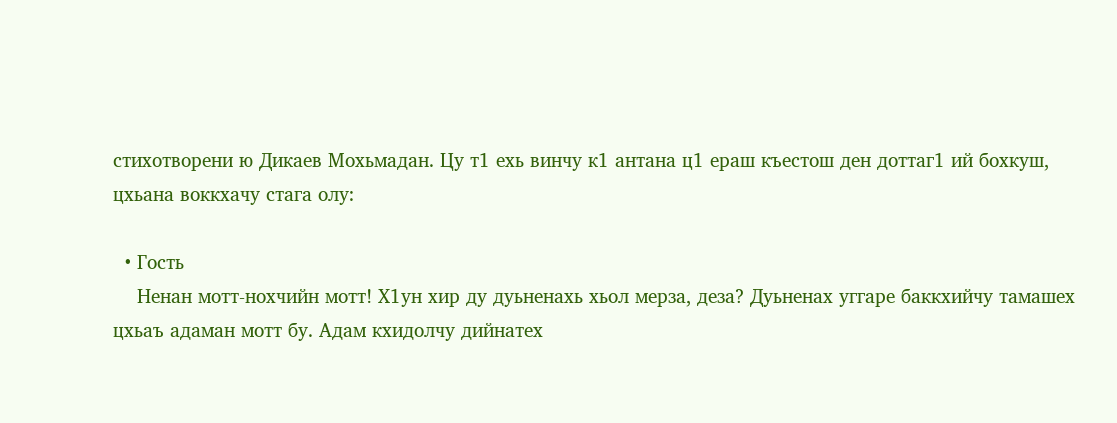стихотворени ю Дикаев Мохьмадан. Цу т1 ехь винчу к1 антана ц1 ераш къестош ден доттаг1 ий бохкуш, цхьана воккхачу стага олу:

  • Гость
    Ненан мотт-нохчийн мотт! Х1ун хир ду дуьненахь хьол мерза, деза? Дуьненах уггаре баккхийчу тамашех цхьаъ адаман мотт бу. Адам кхидолчу дийнатех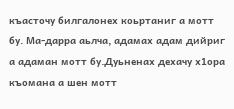къасточу билгалонех коьртаниг а мотт бу. Ма-дарра аьлча, адамах адам дийриг а адаман мотт бу.Дуьненах дехачу х1ора къомана а шен мотт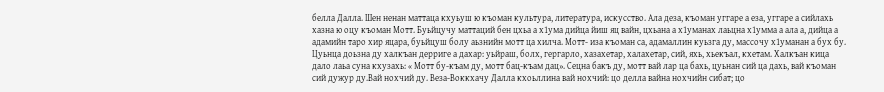белла Далла. Шен ненан маттаца кхуьуш ю къоман культура, литература, искусство. Ала деза, къоман уггаре а еза, уггаре а сийлахь хазна ю оцу къоман Мотт. Буьйцучу маттаций бен цхьа а х1ума дийца йиш яц вайн, цхьана а х1уманах лаьцна х1умма а ала а, дийца а адамийн таро хир яцара, буьйцуш болу аьзнийн мотт ца хилча. Мотт- иза къоман са, адамаллин куьзга ду, массочу х1уманан а бух бу. Цуьнца доьзна ду халкъан дерриге а дахар: уьйраш, болх, гергарло, хазахетар, халахетар, сий, яхь, хьекъал, кхетам. Халкъан кица дало лаьа суна кхузахь: « Мотт бу-къам ду, мотт бац-къам дац». Сецна бакъ ду, мотт вай лар ца бахь, цуьнан сий ца дахь, вай къоман сий дужур ду.Вай нохчий ду. Веза-Воккхачу Далла кхоьллина вай нохчий: цо делла вайна нохчийн сибат; цо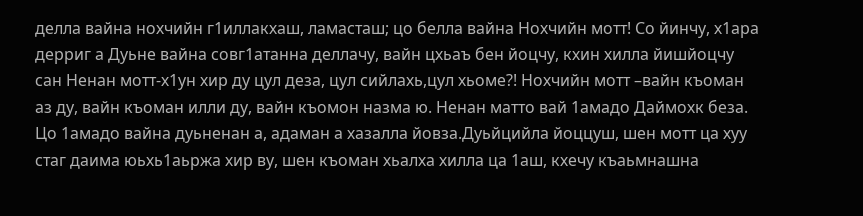делла вайна нохчийн г1иллакхаш, ламасташ; цо белла вайна Нохчийн мотт! Со йинчу, х1ара дерриг а Дуьне вайна совг1атанна деллачу, вайн цхьаъ бен йоцчу, кхин хилла йишйоцчу  сан Ненан мотт-х1ун хир ду цул деза, цул сийлахь,цул хьоме?! Нохчийн мотт –вайн къоман аз ду, вайн къоман илли ду, вайн къомон назма ю. Ненан матто вай 1амадо Даймохк беза. Цо 1амадо вайна дуьненан а, адаман а хазалла йовза.Дуьйцийла йоццуш, шен мотт ца хуу стаг даима юьхь1аьржа хир ву, шен къоман хьалха хилла ца 1аш, кхечу къаьмнашна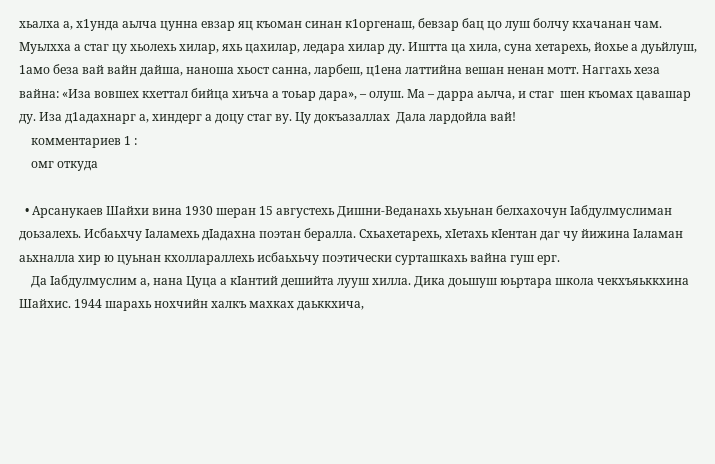хьалха а, х1унда аьлча цунна евзар яц къоман синан к1оргенаш, бевзар бац цо луш болчу кхачанан чам. Муьлхха а стаг цу хьолехь хилар, яхь цахилар, ледара хилар ду. Иштта ца хила, суна хетарехь, йохье а дуьйлуш, 1амо беза вай вайн дайша, наноша хьост санна, ларбеш, ц1ена латтийна вешан ненан мотт. Наггахь хеза вайна: «Иза вовшех кхеттал бийца хиъча а тоьар дара», – олуш. Ма – дарра аьлча, и стаг  шен къомах цавашар ду. Иза д1адахнарг а, хиндерг а доцу стаг ву. Цу докъазаллах  Дала лардойла вай!
    комментариев 1 :
    омг откуда

  • Арсанукаев Шайхи вина 1930 шеран 15 августехь Дишни-Веданахь хьуьнан белхахочун Iабдулмуслиман доьзалехь. Исбаьхчу Iаламехь дIадахна поэтан бералла. Схьахетарехь, хIетахь кIентан даг чу йижина Iаламан аьхналла хир ю цуьнан кхоллараллехь исбаьхьчу поэтически сурташкахь вайна гуш ерг.
    Да Iабдулмуслим а, нана Цуца а кIантий дешийта лууш хилла. Дика доьшуш юьртара школа чекхъяьккхина Шайхис. 1944 шарахь нохчийн халкъ махках даьккхича,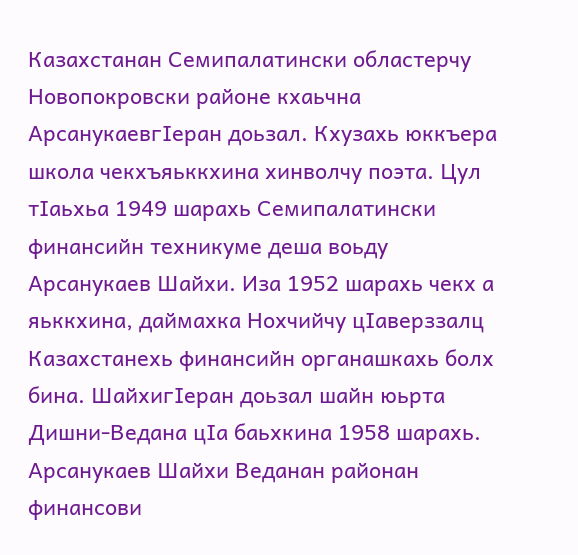Казахстанан Семипалатински областерчу Новопокровски районе кхаьчна АрсанукаевгIеран доьзал. Кхузахь юккъера школа чекхъяьккхина хинволчу поэта. Цул тIаьхьа 1949 шарахь Семипалатински финансийн техникуме деша воьду Арсанукаев Шайхи. Иза 1952 шарахь чекх а яьккхина, даймахка Нохчийчу цIаверззалц Казахстанехь финансийн органашкахь болх бина. ШайхигIеран доьзал шайн юьрта Дишни-Ведана цIа баьхкина 1958 шарахь. Арсанукаев Шайхи Веданан районан финансови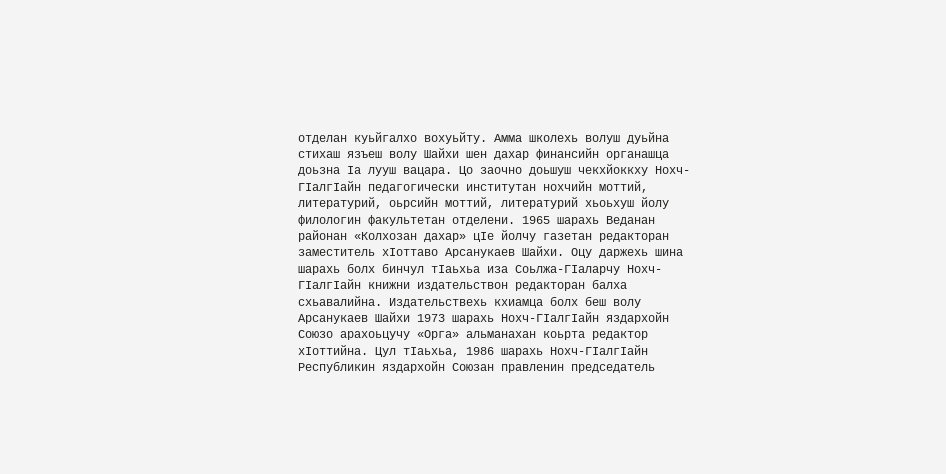отделан куьйгалхо вохуьйту. Амма школехь волуш дуьйна стихаш язъеш волу Шайхи шен дахар финансийн органашца доьзна Iа лууш вацара. Цо заочно доьшуш чекхйоккху Нохч-ГIалгIайн педагогически институтан нохчийн моттий, литературий, оьрсийн моттий, литературий хьоьхуш йолу филологин факультетан отделени. 1965 шарахь Веданан районан «Колхозан дахар» цIе йолчу газетан редакторан заместитель хIоттаво Арсанукаев Шайхи. Оцу даржехь шина шарахь болх бинчул тIаьхьа иза Соьлжа-ГIаларчу Нохч-ГIалгIайн книжни издательствон редакторан балха схьавалийна. Издательствехь кхиамца болх беш волу Арсанукаев Шайхи 1973 шарахь Нохч-ГIалгIайн яздархойн Союзо арахоьцучу «Орга» альманахан коьрта редактор хIоттийна. Цул тIаьхьа, 1986 шарахь Нохч-ГIалгIайн Республикин яздархойн Союзан правленин председатель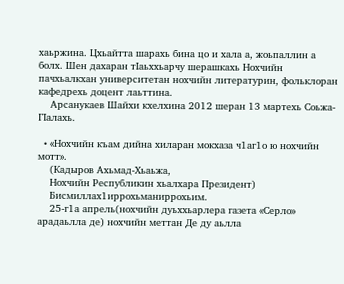хаьржина. Цхьайтта шарахь бина цо и хала а, жоьпаллин а болх. Шен дахаран тIаьххьарчу шерашкахь Нохчийн пачхьалкхан университетан нохчийн литературин, фольклоран кафедрехь доцент лаьттина.
    Арсанукаев Шайхи кхелхина 2012 шеран 13 мартехь Соьжа-ГIалахь.

  • «Нохчийн къам дийна хиларан мокхаза ч1аг1о ю нохчийн мотт».
    (Кадыров Ахьмад-Хьаьжа,
    Нохчийн Республикин хьалхара Президент)
    Бисмиллах1иррохьманиррохьим.
    25-г1а апрель(нохчийн дуьххьарлера газета «Серло» арадаьлла де) нохчийн меттан Де ду аьлла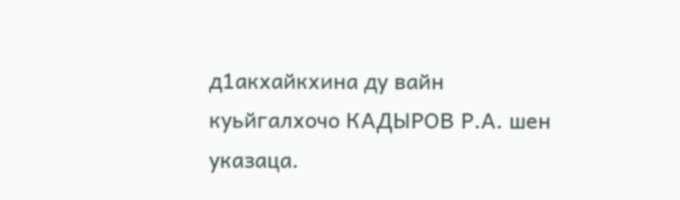д1акхайкхина ду вайн куьйгалхочо КАДЫРОВ Р.А. шен указаца.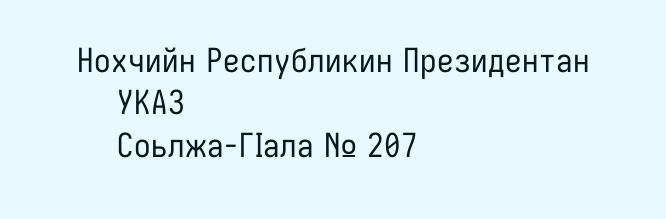Нохчийн Республикин Президентан
    УКАЗ
    Соьлжа-ГIала № 207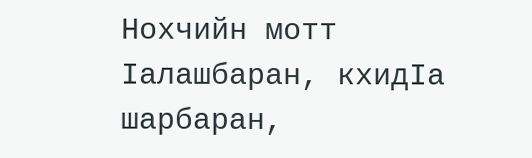Нохчийн мотт Iалашбаран, кхидIа шарбаран,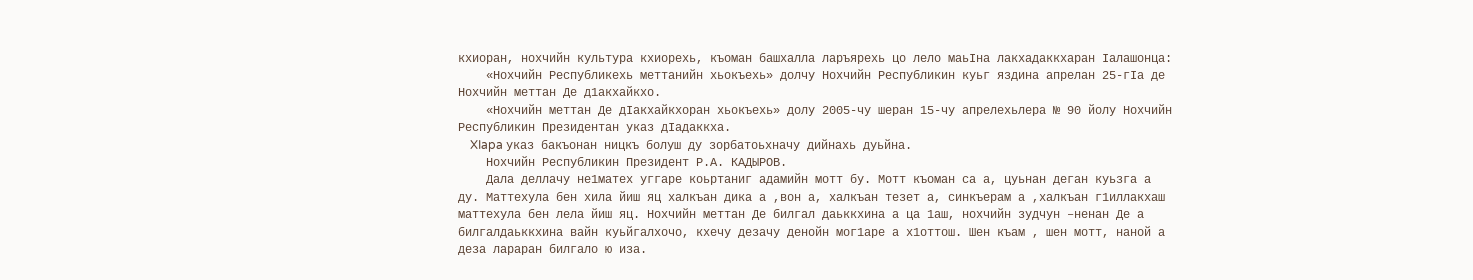кхиоран, нохчийн культура кхиорехь, къоман башхалла ларъярехь цо лело маьIна лакхадаккхаран Iалашонца:
    «Нохчийн Республикехь меттанийн хьокъехь» долчу Нохчийн Республикин куьг яздина апрелан 25-гIа де Нохчийн меттан Де д1акхайкхо.
    «Нохчийн меттан Де дIакхайкхоран хьокъехь» долу 2005-чу шеран 15-чу апрелехьлера № 90 йолу Нохчийн Республикин Президентан указ дIадаккха.
    XIapa указ бакъонан ницкъ болуш ду зорбатоьхначу дийнахь дуьйна.
    Нохчийн Республикин Президент Р.А. КАДЫРОВ.
    Дала деллачу не1матех уггаре коьртаниг адамийн мотт бу. Мотт къоман са а, цуьнан деган куьзга а ду. Маттехула бен хила йиш яц халкъан дика а ,вон а, халкъан тезет а, синкъерам а ,халкъан г1иллакхаш маттехула бен лела йиш яц. Нохчийн меттан Де билгал даьккхина а ца 1аш, нохчийн зудчун –ненан Де а билгалдаьккхина вайн куьйгалхочо, кхечу дезачу денойн мог1аре а х1оттош. Шен къам , шен мотт, наной а деза лараран билгало ю иза.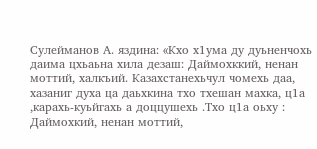Сулейманов А. яздина: «Кхо х1ума ду дуьненчохь даима цхьаьна хила дезаш: Даймохккий, ненан моттий, халкъий. Казахстанехьчул чомехь даа, хазаниг духа ца даьхкина тхо тхешан махка, ц1а ,карахь-куьйгахь а доццушехь .Тхо ц1а оьху : Даймохкий, ненан моттий,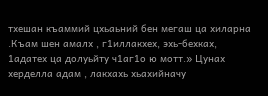тхешан къаммий цхьаьний бен мегаш ца хиларна .Къам шен амалх , г1иллакхех, эхь-бехках, 1адатех ца долуьйту ч1аг1о ю мотт.» Цунах херделла адам , лакхахь хьахийначу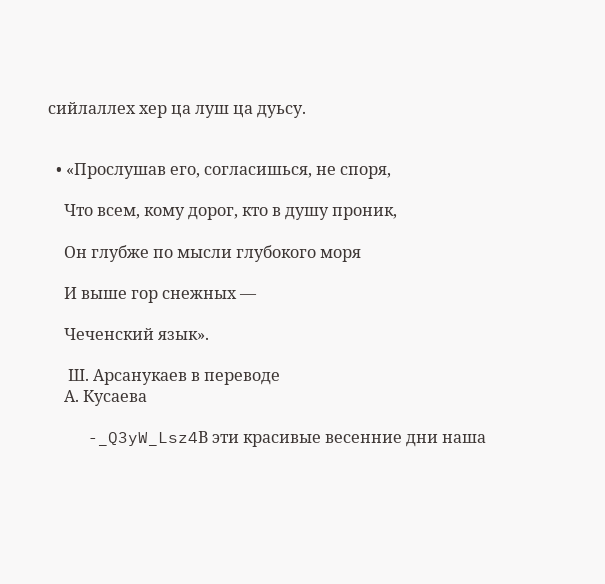сийлаллех хер ца луш ца дуьсу.


  • «Прослушав его, согласишься, не споря,

    Что всем, кому дорог, кто в душу проник,

    Он глубже по мысли глубокого моря

    И выше гор снежных —

    Чеченский язык».

     Ш. Арсанукаев в переводе
    А. Кусаева

    -_Q3yW_Lsz4В эти красивые весенние дни наша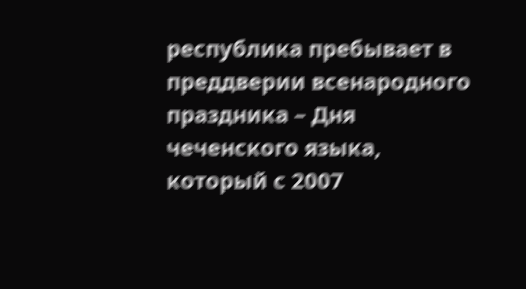республика пребывает в преддверии всенародного праздника – Дня чеченского языка, который с 2007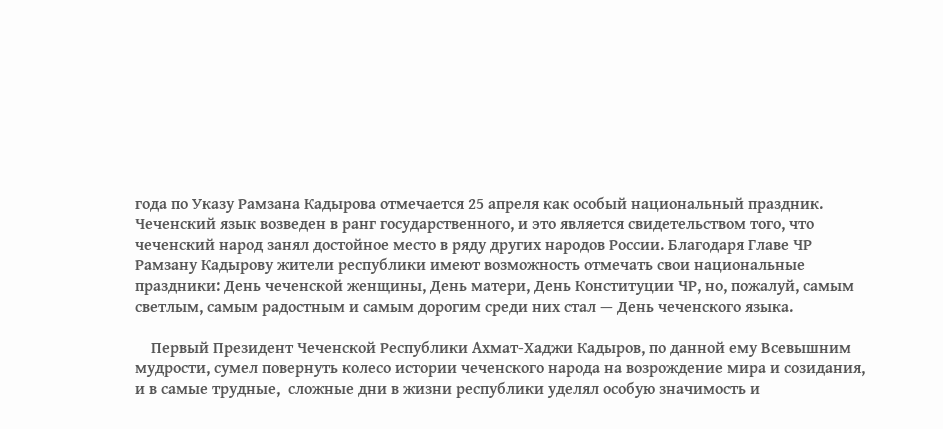года по Указу Рамзана Кадырова отмечается 25 апреля как особый национальный праздник. Чеченский язык возведен в ранг государственного, и это является свидетельством того, что чеченский народ занял достойное место в ряду других народов России. Благодаря Главе ЧР Рамзану Кадырову жители республики имеют возможность отмечать свои национальные праздники: День чеченской женщины, День матери, День Конституции ЧР, но, пожалуй, самым светлым, самым радостным и самым дорогим среди них стал — День чеченского языка.

    Первый Президент Чеченской Республики Ахмат-Хаджи Кадыров, по данной ему Всевышним мудрости, сумел повернуть колесо истории чеченского народа на возрождение мира и созидания, и в самые трудные,  сложные дни в жизни республики уделял особую значимость и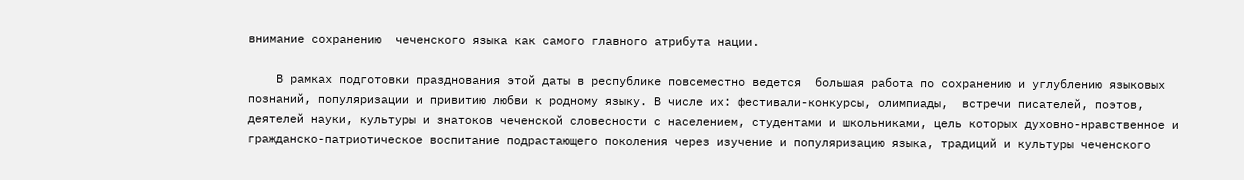внимание сохранению  чеченского языка как самого главного атрибута нации.

    В рамках подготовки празднования этой даты в республике повсеместно ведется  большая работа по сохранению и углублению языковых познаний, популяризации и привитию любви к родному языку. В числе их: фестивали-конкурсы, олимпиады,  встречи писателей, поэтов, деятелей науки, культуры и знатоков чеченской словесности с населением, студентами и школьниками, цель которых духовно-нравственное и гражданско-патриотическое воспитание подрастающего поколения через изучение и популяризацию языка, традиций и культуры чеченского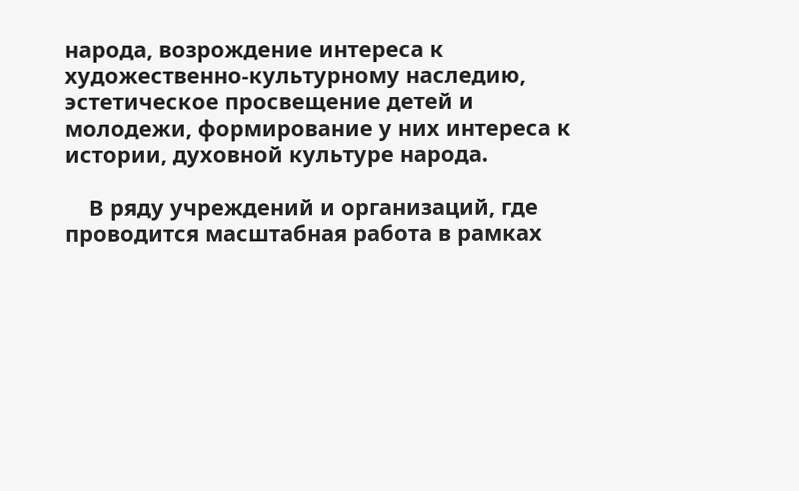народа, возрождение интереса к художественно-культурному наследию, эстетическое просвещение детей и молодежи, формирование у них интереса к истории, духовной культуре народа.

    В ряду учреждений и организаций, где проводится масштабная работа в рамках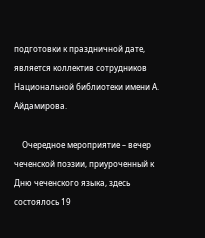подготовки к праздничной дате, является коллектив сотрудников Национальной библиотеки имени А. Айдамирова.

    Очередное мероприятие – вечер чеченской поэзии, приуроченный к Дню чеченского языка, здесь состоялось 19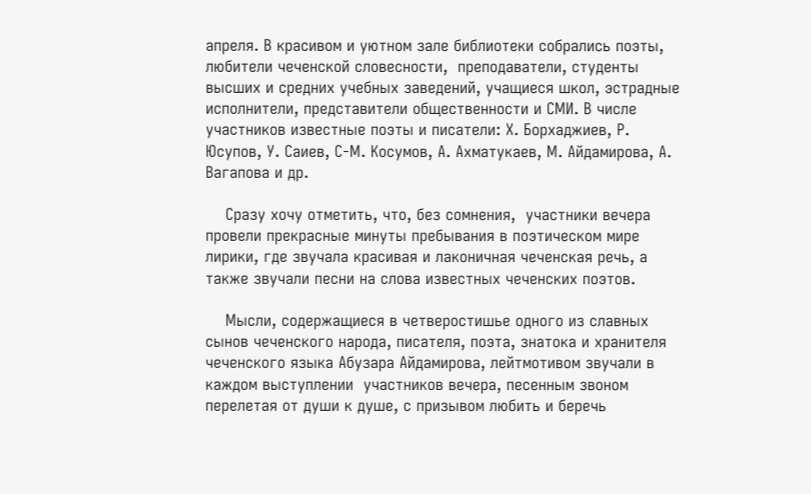апреля. В красивом и уютном зале библиотеки собрались поэты, любители чеченской словесности,  преподаватели, студенты высших и средних учебных заведений, учащиеся школ, эстрадные исполнители, представители общественности и СМИ. В числе участников известные поэты и писатели: Х. Борхаджиев, Р. Юсупов, У. Саиев, С-М. Косумов, А. Ахматукаев, М. Айдамирова, А. Вагапова и др.

    Сразу хочу отметить, что, без сомнения,  участники вечера провели прекрасные минуты пребывания в поэтическом мире лирики, где звучала красивая и лаконичная чеченская речь, а также звучали песни на слова известных чеченских поэтов.

    Мысли, содержащиеся в четверостишье одного из славных сынов чеченского народа, писателя, поэта, знатока и хранителя чеченского языка Абузара Айдамирова, лейтмотивом звучали в каждом выступлении  участников вечера, песенным звоном перелетая от души к душе, с призывом любить и беречь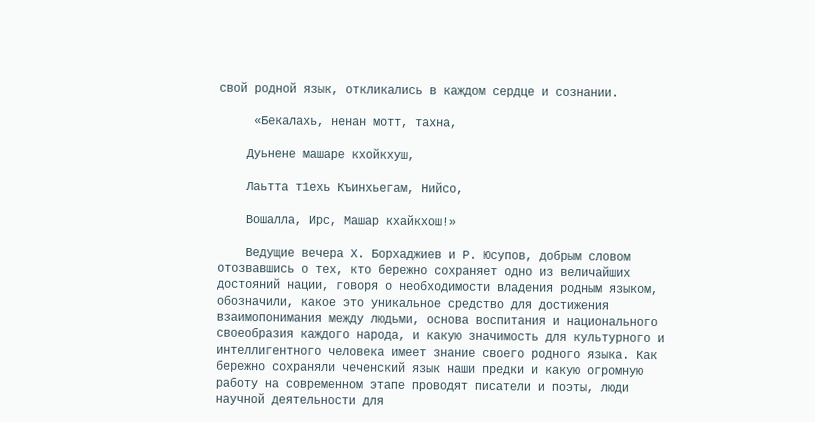свой родной язык, откликались в каждом сердце и сознании.

     «Бекалахь, ненан мотт, тахна,

    Дуьнене машаре кхойкхуш,

    Лаьтта т1ехь Къинхьегам, Нийсо,

    Вошалла, Ирс, Машар кхайкхош!»

    Ведущие вечера Х. Борхаджиев и Р. Юсупов, добрым словом отозвавшись о тех, кто бережно сохраняет одно из величайших достояний нации, говоря о необходимости владения родным языком, обозначили, какое это уникальное средство для достижения взаимопонимания между людьми, основа воспитания и национального своеобразия каждого народа, и какую значимость для культурного и интеллигентного человека имеет знание своего родного языка. Как бережно сохраняли чеченский язык наши предки и какую огромную работу на современном этапе проводят писатели и поэты, люди научной деятельности для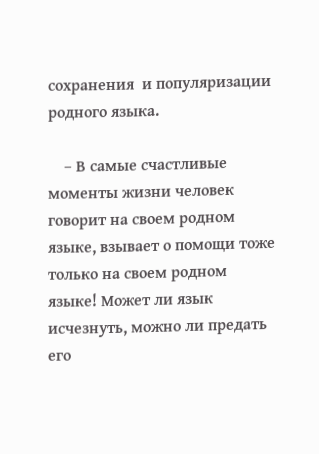сохранения  и популяризации родного языка.

    – В самые счастливые моменты жизни человек говорит на своем родном языке, взывает о помощи тоже только на своем родном языке! Может ли язык исчезнуть, можно ли предать его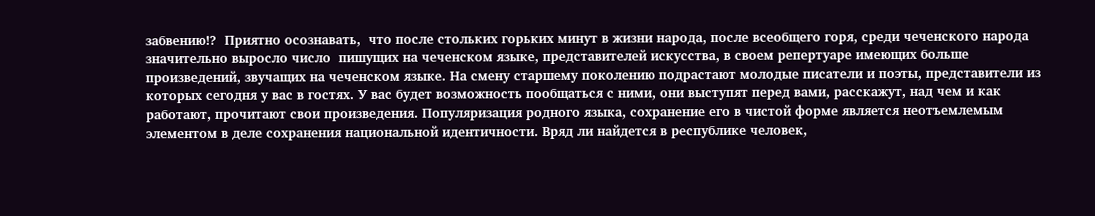забвению!?  Приятно осознавать,  что после стольких горьких минут в жизни народа, после всеобщего горя, среди чеченского народа значительно выросло число  пишущих на чеченском языке, представителей искусства, в своем репертуаре имеющих больше произведений, звучащих на чеченском языке. На смену старшему поколению подрастают молодые писатели и поэты, представители из которых сегодня у вас в гостях. У вас будет возможность пообщаться с ними, они выступят перед вами, расскажут, над чем и как работают, прочитают свои произведения. Популяризация родного языка, сохранение его в чистой форме является неотъемлемым элементом в деле сохранения национальной идентичности. Вряд ли найдется в республике человек,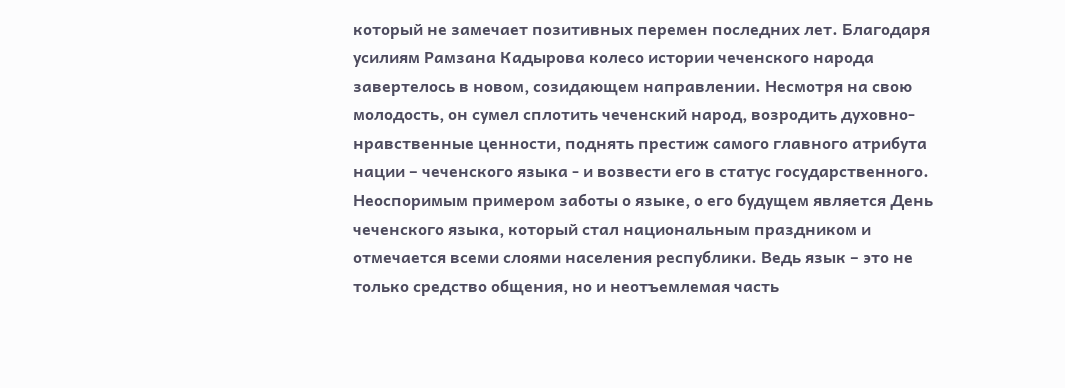который не замечает позитивных перемен последних лет. Благодаря усилиям Рамзана Кадырова колесо истории чеченского народа завертелось в новом, созидающем направлении. Несмотря на свою молодость, он сумел сплотить чеченский народ, возродить духовно-нравственные ценности, поднять престиж самого главного атрибута нации – чеченского языка ‑ и возвести его в статус государственного. Неоспоримым примером заботы о языке, о его будущем является День чеченского языка, который стал национальным праздником и отмечается всеми слоями населения республики. Ведь язык – это не только средство общения, но и неотъемлемая часть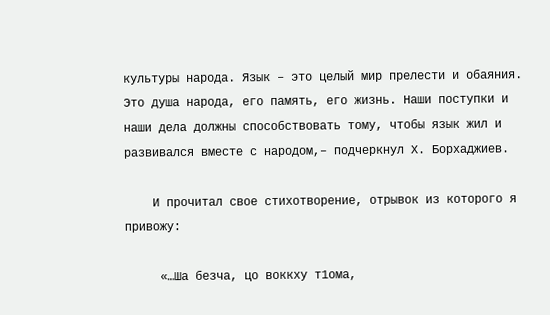культуры народа. Язык – это целый мир прелести и обаяния. Это душа народа, его память, его жизнь. Наши поступки и наши дела должны способствовать тому, чтобы язык жил и развивался вместе с народом,– подчеркнул Х. Борхаджиев.

    И прочитал свое стихотворение, отрывок из которого я привожу:

     «…Ша безча, цо воккху т1ома,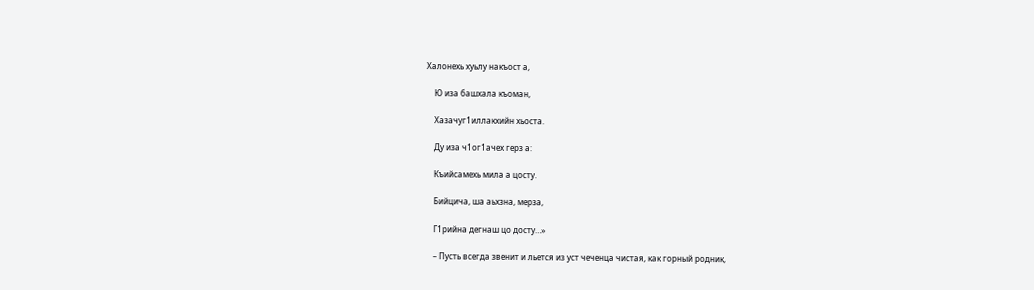Халонехь хуьлу накъост а,

    Ю иза башхала къоман,

    Хазачуг1иллакхийн хьоста.

    Ду иза ч1ог1ачех герз а:

    Къийсамехь мила а цосту.

    Бийцича, ша аьхзна, мерза,

    Г1рийна дегнаш цо досту…»

    – Пусть всегда звенит и льется из уст чеченца чистая, как горный родник,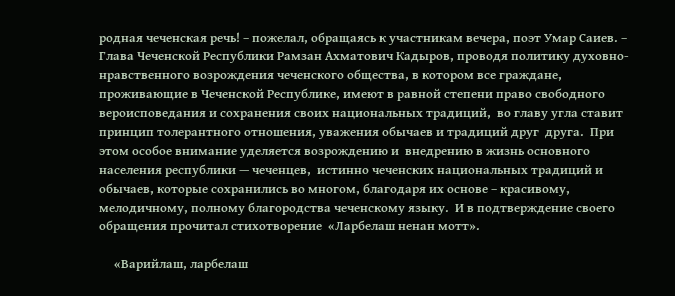родная чеченская речь! – пожелал, обращаясь к участникам вечера, поэт Умар Саиев. – Глава Чеченской Республики Рамзан Ахматович Кадыров, проводя политику духовно-нравственного возрождения чеченского общества, в котором все граждане, проживающие в Чеченской Республике, имеют в равной степени право свободного вероисповедания и сохранения своих национальных традиций,  во главу угла ставит принцип толерантного отношения, уважения обычаев и традиций друг  друга.  При этом особое внимание уделяется возрождению и  внедрению в жизнь основного населения республики — чеченцев,  истинно чеченских национальных традиций и  обычаев, которые сохранились во многом, благодаря их основе – красивому, мелодичному, полному благородства чеченскому языку.  И в подтверждение своего обращения прочитал стихотворение  «Ларбелаш ненан мотт».

     «Варийлаш, ларбелаш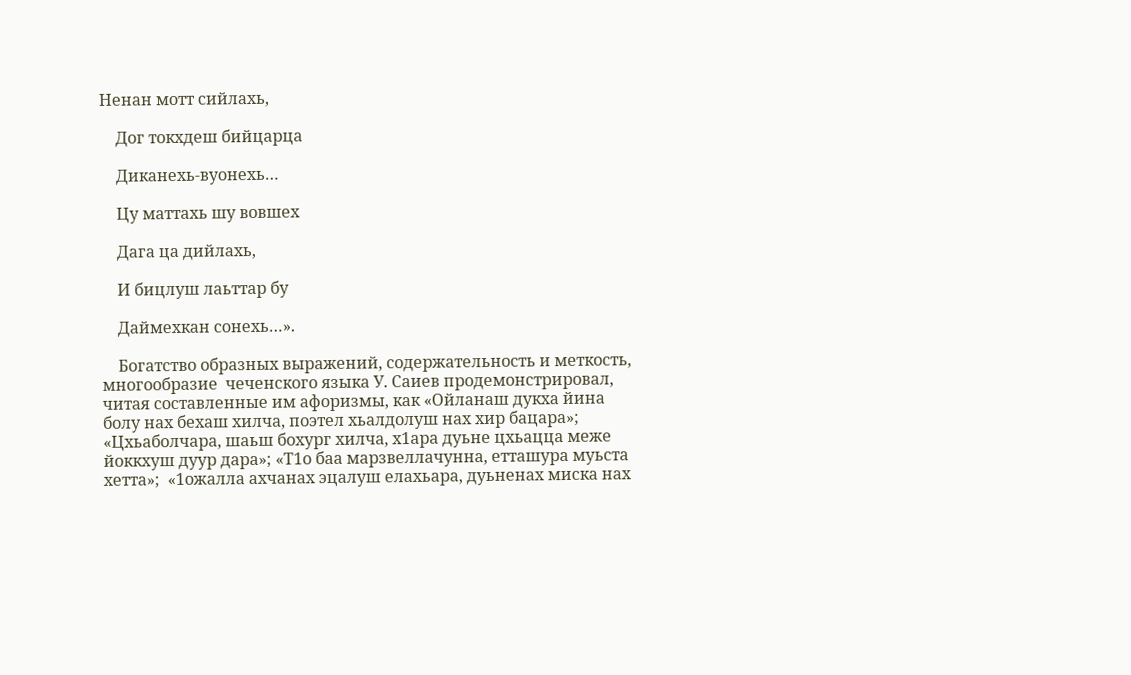Ненан мотт сийлахь,

    Дог токхдеш бийцарца

    Диканехь-вуонехь…

    Цу маттахь шу вовшех

    Дага ца дийлахь,

    И бицлуш лаьттар бу

    Даймехкан сонехь…».

    Богатство образных выражений, содержательность и меткость, многообразие  чеченского языка У. Саиев продемонстрировал, читая составленные им афоризмы, как «Ойланаш дукха йина болу нах бехаш хилча, поэтел хьалдолуш нах хир бацара»; «Цхьаболчара, шаьш бохург хилча, х1ара дуьне цхьацца меже йоккхуш дуур дара»; «Т1о баа марзвеллачунна, етташура муьста хетта»;  «1ожалла ахчанах эцалуш елахьара, дуьненах миска нах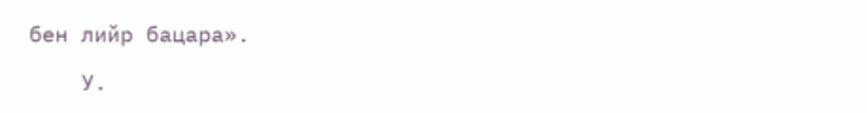бен лийр бацара».

    У.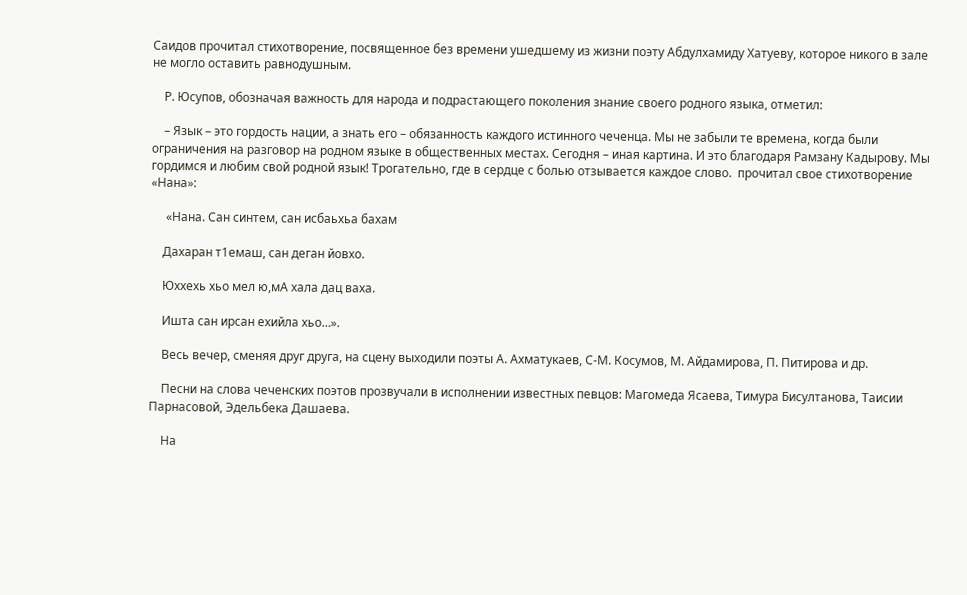Саидов прочитал стихотворение, посвященное без времени ушедшему из жизни поэту Абдулхамиду Хатуеву, которое никого в зале не могло оставить равнодушным.

    Р. Юсупов, обозначая важность для народа и подрастающего поколения знание своего родного языка, отметил:

    – Язык – это гордость нации, а знать его – обязанность каждого истинного чеченца. Мы не забыли те времена, когда были ограничения на разговор на родном языке в общественных местах. Сегодня – иная картина. И это благодаря Рамзану Кадырову. Мы гордимся и любим свой родной язык! Трогательно, где в сердце с болью отзывается каждое слово.  прочитал свое стихотворение «Нана»:

     «Нана. Сан синтем, сан исбаьхьа бахам

    Дахаран т1емаш, сан деган йовхо.

    Юххехь хьо мел ю,мА хала дац ваха.

    Ишта сан ирсан ехийла хьо…».

    Весь вечер, сменяя друг друга, на сцену выходили поэты А. Ахматукаев, С-М. Косумов, М. Айдамирова, П. Питирова и др.

    Песни на слова чеченских поэтов прозвучали в исполнении известных певцов: Магомеда Ясаева, Тимура Бисултанова, Таисии Парнасовой, Эдельбека Дашаева.

    На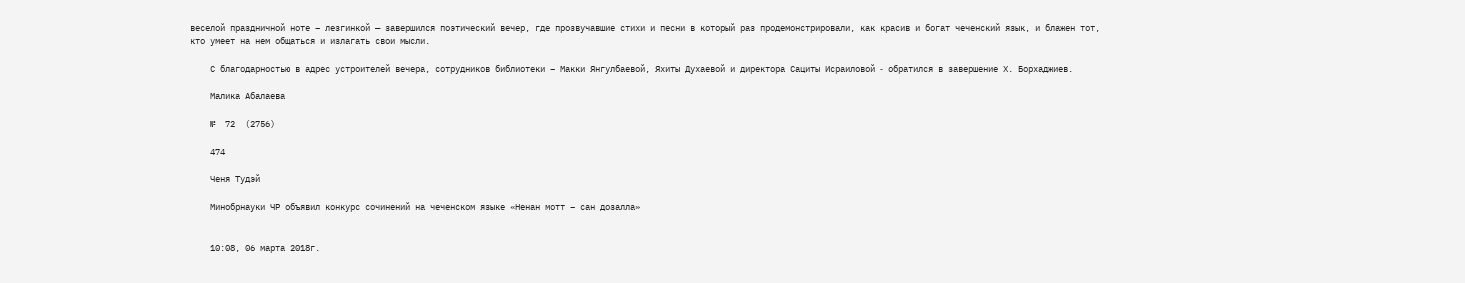веселой праздничной ноте – лезгинкой — завершился поэтический вечер, где прозвучавшие стихи и песни в который раз продемонстрировали, как красив и богат чеченский язык, и блажен тот, кто умеет на нем общаться и излагать свои мысли.

    С благодарностью в адрес устроителей вечера, сотрудников библиотеки – Макки Янгулбаевой, Яхиты Духаевой и директора Сациты Исраиловой ‑ обратился в завершение Х. Борхаджиев.

    Малика Абалаева

    №  72  (2756)

    474

    Ченя Тудэй

    Минобрнауки ЧР объявил конкурс сочинений на чеченском языке «Ненан мотт – сан дозалла»


    10:08, 06 марта 2018г.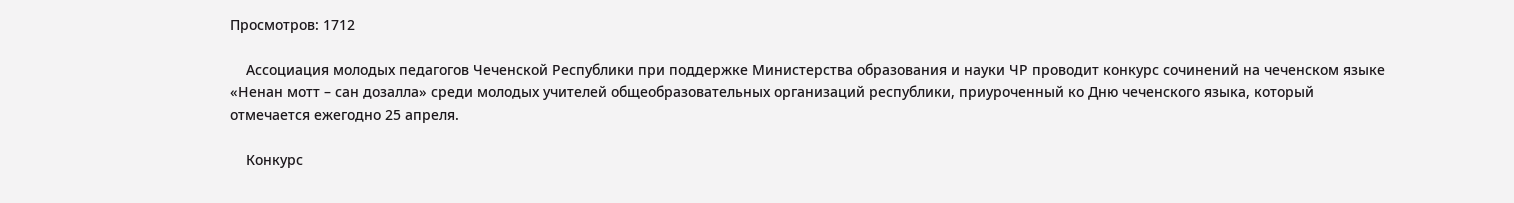Просмотров: 1712

    Ассоциация молодых педагогов Чеченской Республики при поддержке Министерства образования и науки ЧР проводит конкурс сочинений на чеченском языке «Ненан мотт – сан дозалла» среди молодых учителей общеобразовательных организаций республики, приуроченный ко Дню чеченского языка, который отмечается ежегодно 25 апреля.

    Конкурс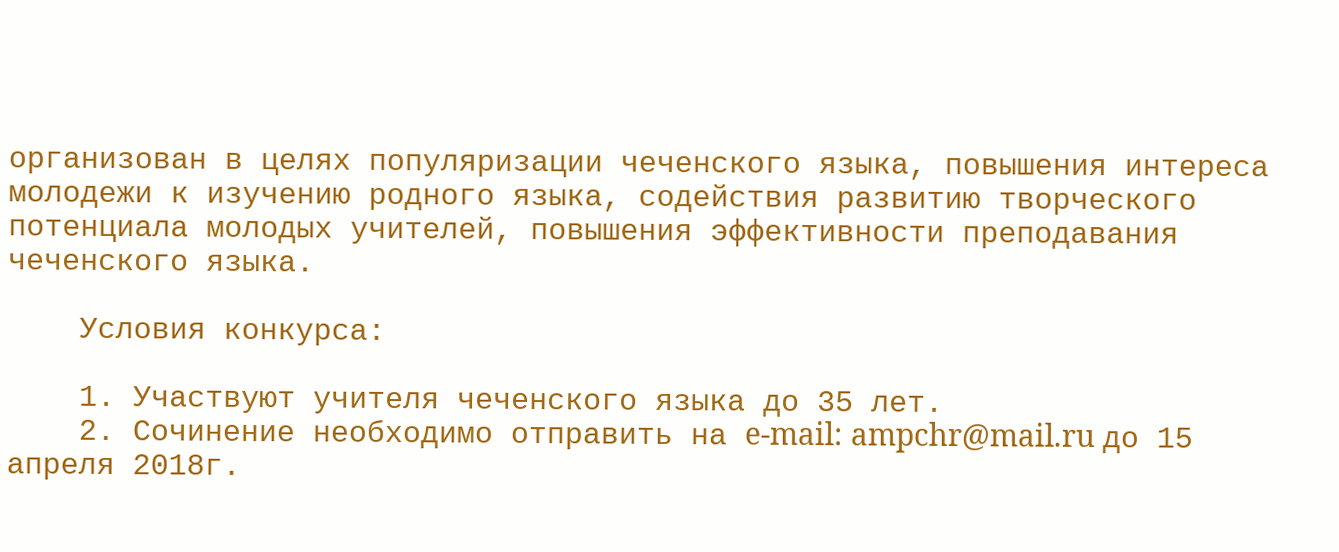организован в целях популяризации чеченского языка, повышения интереса молодежи к изучению родного языка, содействия развитию творческого потенциала молодых учителей, повышения эффективности преподавания чеченского языка.

    Условия конкурса:

    1. Участвуют учителя чеченского языка до 35 лет.
    2. Сочинение необходимо отправить на e-mail: ampchr@mail.ru до 15 апреля 2018г.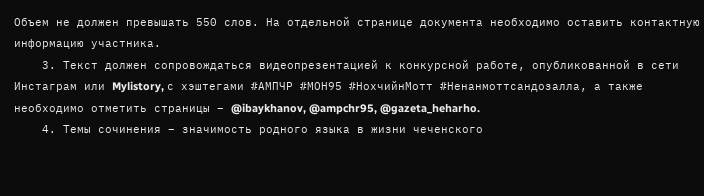Объем не должен превышать 550 слов. На отдельной странице документа необходимо оставить контактную информацию участника.
    3. Текст должен сопровождаться видеопрезентацией к конкурсной работе, опубликованной в сети Инстаграм или Mylistory, с хэштегами #АМПЧР #МОН95 #НохчийнМотт #Ненанмоттсандозалла, а также необходимо отметить страницы – @ibaykhanov, @ampchr95, @gazeta_heharho.
    4. Темы сочинения – значимость родного языка в жизни чеченского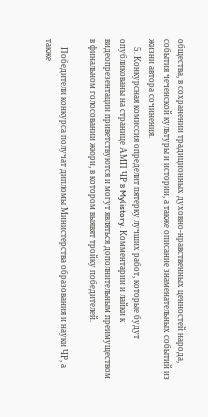общества, в сохранении традиционных духовно-нравственных ценностей народа, события чеченской культуры и истории, а также описание знаменательных событий из жизни автора сочинения.
    5. Конкурсная комиссия определит пятерку лучших работ, которые будут опубликованы на странице АМП ЧР в Mylistory. Комментарии и лайки к видеопрезентации приветствуются и могут являться дополнительным преимуществом в финальном голосовании жюри, в котором выявят тройку победителей.

    Победители конкурса получат дипломы Министерства образования и науки ЧР, а также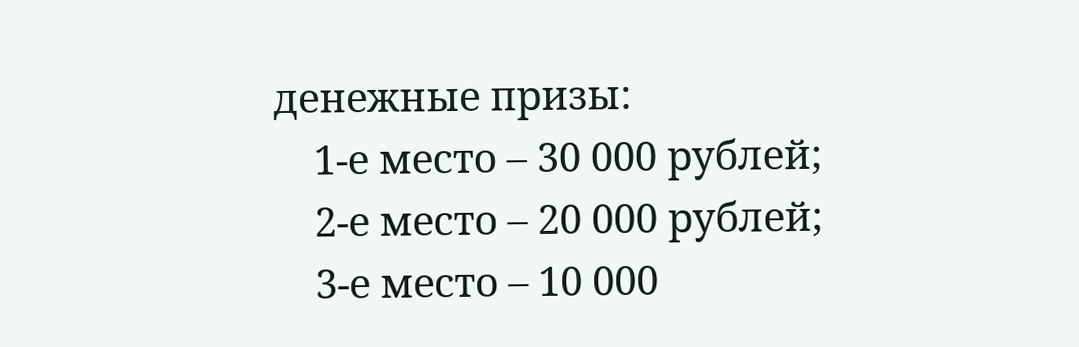денежные призы:
    1-е место – 30 000 рублей;
    2-е место – 20 000 рублей;
    3-е место – 10 000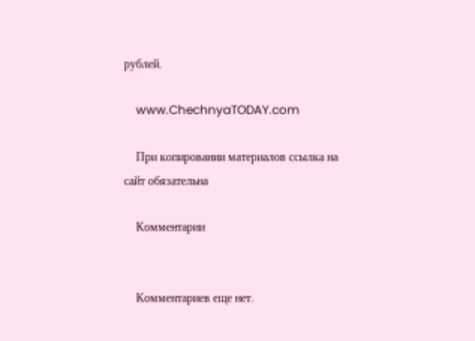рублей.

    www.ChechnyaTODAY.com

    При копировании материалов ссылка на сайт обязательна

    Комментарии


    Комментариев еще нет.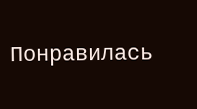Понравилась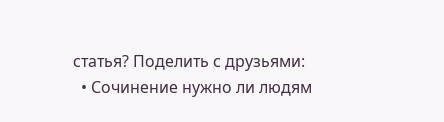статья? Поделить с друзьями:
  • Сочинение нужно ли людям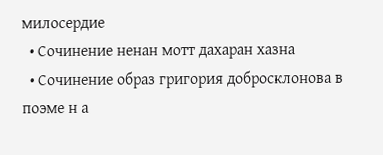милосердие
  • Сочинение ненан мотт дахаран хазна
  • Сочинение образ григория добросклонова в поэме н а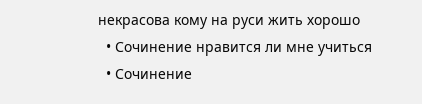некрасова кому на руси жить хорошо
  • Сочинение нравится ли мне учиться
  • Сочинение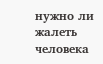нужно ли жалеть человека